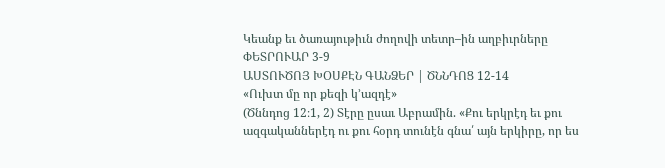Կեանք եւ ծառայութիւն ժողովի տետր–ին աղբիւրները
ՓԵՏՐՈՒԱՐ 3-9
ԱՍՏՈՒԾՈՅ ԽՕՍՔԷՆ ԳԱՆՁԵՐ | ԾՆՆԴՈՑ 12-14
«Ուխտ մը որ քեզի կ’ազդէ»
(Ծննդոց 12։1, 2) Տէրը ըսաւ Աբրամին. «Քու երկրէդ եւ քու ազգականներէդ ու քու հօրդ տունէն գնա՛ այն երկիրը, որ ես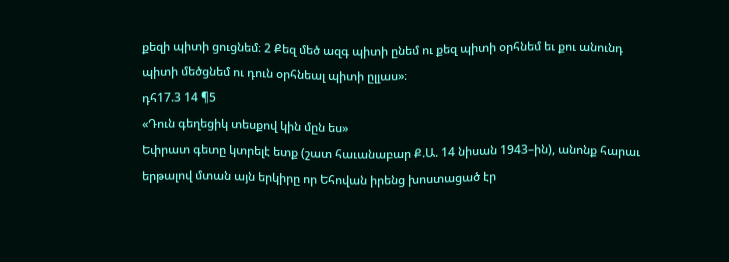քեզի պիտի ցուցնեմ։ 2 Քեզ մեծ ազգ պիտի ընեմ ու քեզ պիտի օրհնեմ եւ քու անունդ պիտի մեծցնեմ ու դուն օրհնեալ պիտի ըլլաս»։
դհ17.3 14 ¶5
«Դուն գեղեցիկ տեսքով կին մըն ես»
Եփրատ գետը կտրելէ ետք (շատ հաւանաբար Ք.Ա. 14 նիսան 1943–ին), անոնք հարաւ երթալով մտան այն երկիրը որ Եհովան իրենց խոստացած էր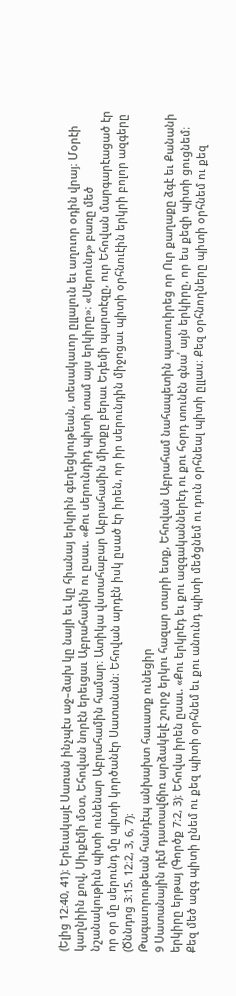(Ելից 12։40, 41)։ Երեւակայէ Սառան ինչպէս աջ–ձախ կը նայի եւ կը հիանայ երկրին գեղեցկութեան, տեսակաւոր ըլլալուն եւ աղուոր օդին վրայ։ Մօրէի կաղնիին քով, Սիւքէմի մօտ, Եհովան նորէն երեւցաւ Աբրահամին ու ըսաւ. «Քու սերունդիդ պիտի տամ այս երկիրը»։ «Սերունդ» բառը մեծ նշանակութիւն պիտի ունենար Աբրահամին համար։ Ատիկա վստահաբար Աբրահամին միտքը բերաւ Եդեմի պարտէզը, ուր Եհովան մարգարէացած էր որ օր մը սերունդ մը պիտի կործանէր Սատանան։ Եհովան արդէն իսկ ըսած էր իրեն, որ իր սերունդին միջոցաւ պիտի օրհնուէին երկրի բոլոր ազգերը (Ծննդոց 3։15. 12։2, 3, 6, 7)։
Թագաւորութեան հանդէպ անխախտ հաւատք ունեցիր
9 Սատանային դէմ դատավճիռ արձակելէ շուրջ երկու հազար տարի ետք, Եհովան Աբրահամ նահապետին պատուիրեց որ Ուր քաղաքը ձգէ եւ Քանանի երկիրը երթայ (Գործք 7։2, 3)։ Եհովա իրեն ըսաւ. «Քու երկրէդ եւ քու ազգականներէդ ու քու հօրդ տունէն գնա՛ այն երկիրը, որ ես քեզի պիտի ցուցնեմ։ Քեզ մեծ ազգ պիտի ընեմ ու քեզ պիտի օրհնեմ եւ քու անունդ պիտի մեծցնեմ ու դուն օրհնեալ պիտի ըլլաս։ Քեզ օրհնողները պիտի օրհնեմ ու քեզ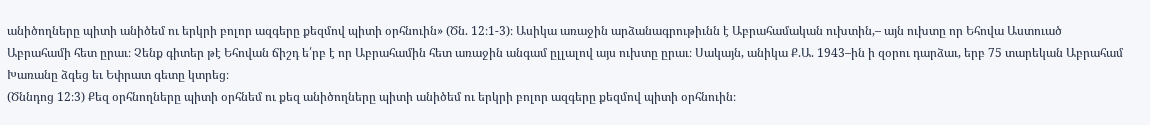անիծողները պիտի անիծեմ ու երկրի բոլոր ազգերը քեզմով պիտի օրհնուին» (Ծն. 12։1-3)։ Ասիկա առաջին արձանագրութիւնն է Աբրահամական ուխտին,– այն ուխտը որ Եհովա Աստուած Աբրահամի հետ ըրաւ։ Չենք գիտեր թէ Եհովան ճիշդ ե՛րբ է որ Աբրահամին հետ առաջին անգամ ըլլալով այս ուխտը ըրաւ։ Սակայն, անիկա Ք.Ա. 1943–ին ի զօրու դարձաւ, երբ 75 տարեկան Աբրահամ Խառանը ձգեց եւ Եփրատ գետը կտրեց։
(Ծննդոց 12։3) Քեզ օրհնողները պիտի օրհնեմ ու քեզ անիծողները պիտի անիծեմ ու երկրի բոլոր ազգերը քեզմով պիտի օրհնուին։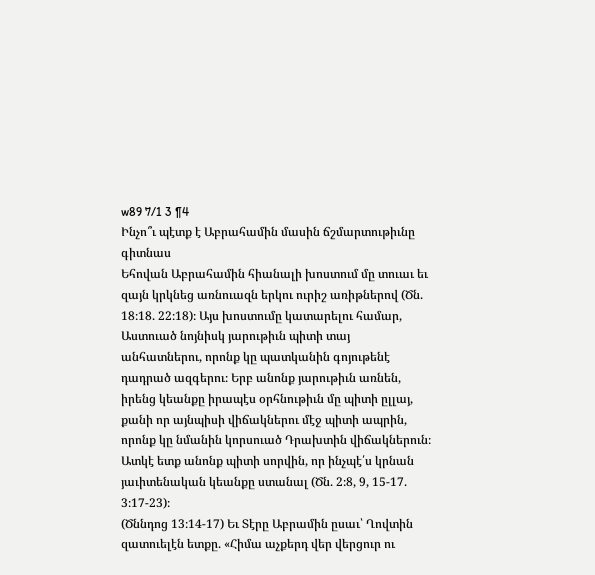w89 7/1 3 ¶4
Ինչո՞ւ պէտք է Աբրահամին մասին ճշմարտութիւնը գիտնաս
Եհովան Աբրահամին հիանալի խոստում մը տուաւ եւ զայն կրկնեց առնուազն երկու ուրիշ առիթներով (Ծն. 18։18. 22։18)։ Այս խոստումը կատարելու համար, Աստուած նոյնիսկ յարութիւն պիտի տայ անհատներու, որոնք կը պատկանին գոյութենէ դադրած ազգերու։ Երբ անոնք յարութիւն առնեն, իրենց կեանքը իրապէս օրհնութիւն մը պիտի ըլլայ, քանի որ այնպիսի վիճակներու մէջ պիտի ապրին, որոնք կը նմանին կորսուած Դրախտին վիճակներուն։ Ատկէ ետք անոնք պիտի սորվին, որ ինչպէ՛ս կրնան յաւիտենական կեանքը ստանալ (Ծն. 2։8, 9, 15-17. 3։17-23)։
(Ծննդոց 13։14-17) Եւ Տէրը Աբրամին ըսաւ՝ Ղովտին զատուելէն ետքը. «Հիմա աչքերդ վեր վերցուր ու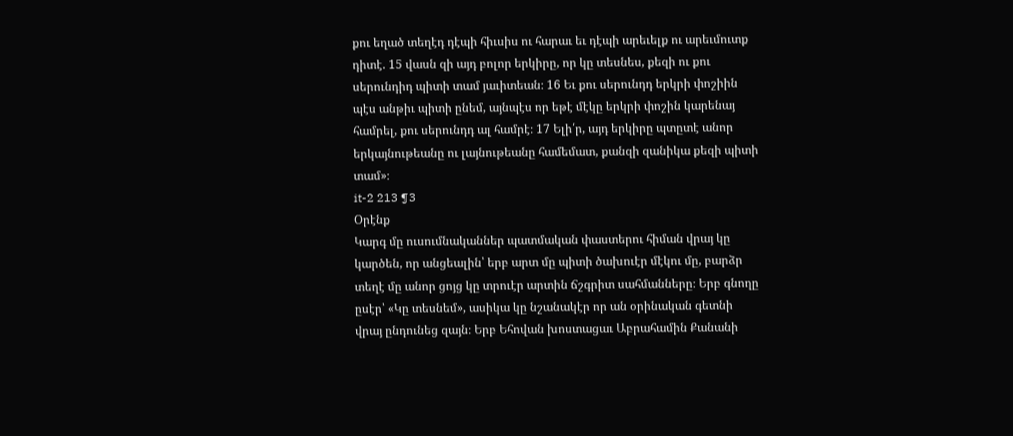քու եղած տեղէդ դէպի հիւսիս ու հարաւ եւ դէպի արեւելք ու արեւմուտք դիտէ. 15 վասն զի այդ բոլոր երկիրը, որ կը տեսնես, քեզի ու քու սերունդիդ պիտի տամ յաւիտեան։ 16 Եւ քու սերունդդ երկրի փոշիին պէս անթիւ պիտի ընեմ, այնպէս որ եթէ մէկը երկրի փոշին կարենայ համրել, քու սերունդդ ալ համրէ։ 17 Ելի՛ր, այդ երկիրը պտըտէ անոր երկայնութեանը ու լայնութեանը համեմատ, քանզի զանիկա քեզի պիտի տամ»։
it-2 213 ¶3
Օրէնք
Կարգ մը ուսումնականներ պատմական փաստերու հիման վրայ կը կարծեն, որ անցեալին՝ երբ արտ մը պիտի ծախուէր մէկու մը, բարձր տեղէ մը անոր ցոյց կը տրուէր արտին ճշգրիտ սահմանները։ Երբ գնողը ըսէր՝ «Կը տեսնեմ», ասիկա կը նշանակէր որ ան օրինական գետնի վրայ ընդունեց զայն։ Երբ Եհովան խոստացաւ Աբրահամին Քանանի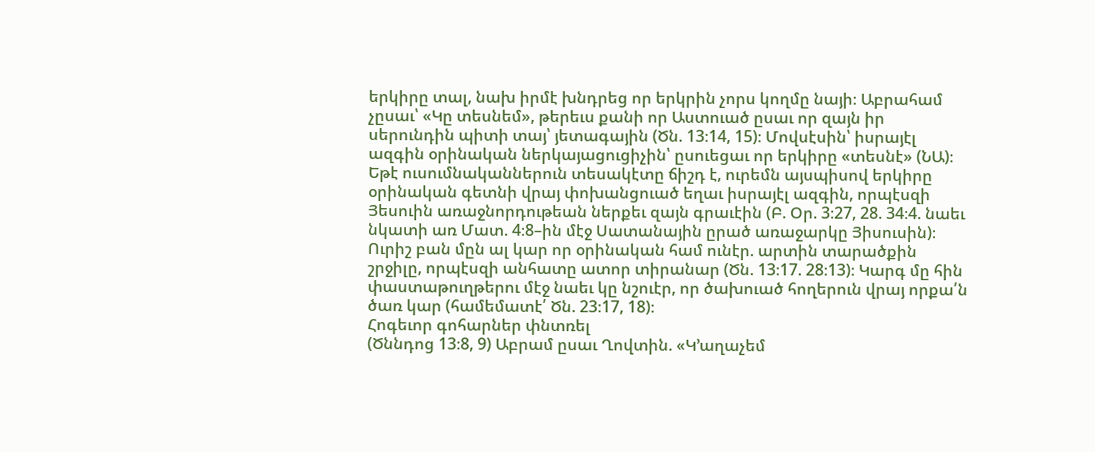երկիրը տալ, նախ իրմէ խնդրեց որ երկրին չորս կողմը նայի։ Աբրահամ չըսաւ՝ «Կը տեսնեմ», թերեւս քանի որ Աստուած ըսաւ որ զայն իր սերունդին պիտի տայ՝ յետագային (Ծն. 13։14, 15)։ Մովսէսին՝ իսրայէլ ազգին օրինական ներկայացուցիչին՝ ըսուեցաւ որ երկիրը «տեսնէ» (ՆԱ)։ Եթէ ուսումնականներուն տեսակէտը ճիշդ է, ուրեմն այսպիսով երկիրը օրինական գետնի վրայ փոխանցուած եղաւ իսրայէլ ազգին, որպէսզի Յեսուին առաջնորդութեան ներքեւ զայն գրաւէին (Բ. Օր. 3։27, 28. 34։4. նաեւ նկատի առ Մատ. 4։8–ին մէջ Սատանային ըրած առաջարկը Յիսուսին)։ Ուրիշ բան մըն ալ կար որ օրինական համ ունէր. արտին տարածքին շրջիլը, որպէսզի անհատը ատոր տիրանար (Ծն. 13։17. 28։13)։ Կարգ մը հին փաստաթուղթերու մէջ նաեւ կը նշուէր, որ ծախուած հողերուն վրայ որքա՛ն ծառ կար (համեմատէ՛ Ծն. 23։17, 18)։
Հոգեւոր գոհարներ փնտռել
(Ծննդոց 13։8, 9) Աբրամ ըսաւ Ղովտին. «Կ’աղաչեմ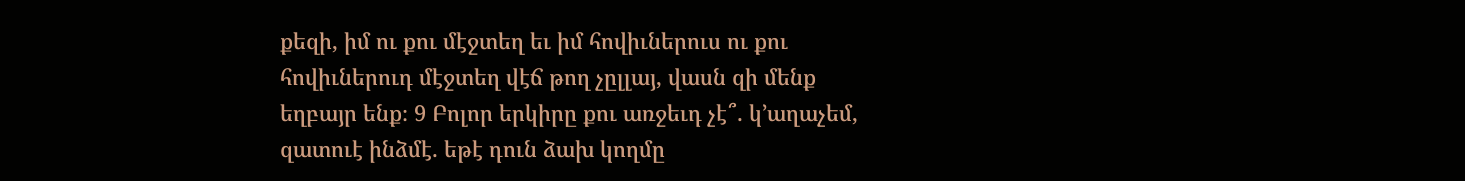քեզի, իմ ու քու մէջտեղ եւ իմ հովիւներուս ու քու հովիւներուդ մէջտեղ վէճ թող չըլլայ, վասն զի մենք եղբայր ենք։ 9 Բոլոր երկիրը քու առջեւդ չէ՞. կ’աղաչեմ, զատուէ ինձմէ. եթէ դուն ձախ կողմը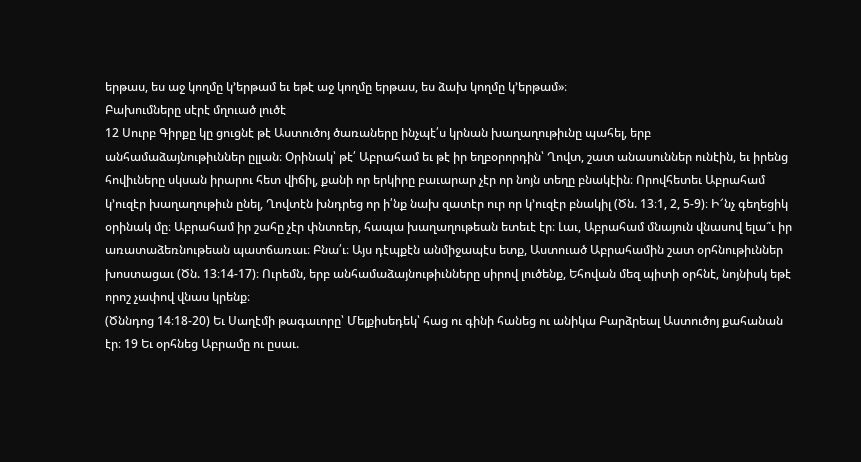երթաս, ես աջ կողմը կ’երթամ եւ եթէ աջ կողմը երթաս, ես ձախ կողմը կ’երթամ»։
Բախումները սէրէ մղուած լուծէ
12 Սուրբ Գիրքը կը ցուցնէ թէ Աստուծոյ ծառաները ինչպէ՛ս կրնան խաղաղութիւնը պահել, երբ անհամաձայնութիւններ ըլլան։ Օրինակ՝ թէ՛ Աբրահամ եւ թէ իր եղբօրորդին՝ Ղովտ, շատ անասուններ ունէին, եւ իրենց հովիւները սկսան իրարու հետ վիճիլ, քանի որ երկիրը բաւարար չէր որ նոյն տեղը բնակէին։ Որովհետեւ Աբրահամ կ’ուզէր խաղաղութիւն ընել, Ղովտէն խնդրեց որ ի՛նք նախ զատէր ուր որ կ’ուզէր բնակիլ (Ծն. 13։1, 2, 5-9)։ Ի՜նչ գեղեցիկ օրինակ մը։ Աբրահամ իր շահը չէր փնտռեր, հապա խաղաղութեան ետեւէ էր։ Լաւ, Աբրահամ մնայուն վնասով ելա՞ւ իր առատաձեռնութեան պատճառաւ։ Բնա՛ւ։ Այս դէպքէն անմիջապէս ետք, Աստուած Աբրահամին շատ օրհնութիւններ խոստացաւ (Ծն. 13։14-17)։ Ուրեմն, երբ անհամաձայնութիւնները սիրով լուծենք, Եհովան մեզ պիտի օրհնէ, նոյնիսկ եթէ որոշ չափով վնաս կրենք։
(Ծննդոց 14։18-20) Եւ Սաղէմի թագաւորը՝ Մելքիսեդեկ՝ հաց ու գինի հանեց ու անիկա Բարձրեալ Աստուծոյ քահանան էր։ 19 Եւ օրհնեց Աբրամը ու ըսաւ.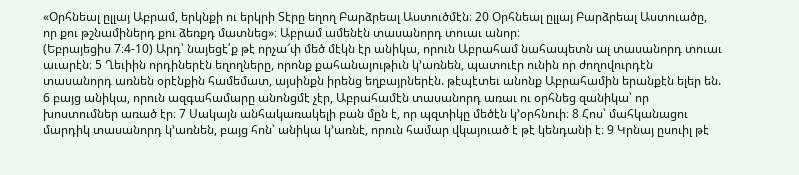«Օրհնեալ ըլլայ Աբրամ, երկնքի ու երկրի Տէրը եղող Բարձրեալ Աստուծմէն։ 20 Օրհնեալ ըլլայ Բարձրեալ Աստուածը, որ քու թշնամիներդ քու ձեռքդ մատնեց»։ Աբրամ ամենէն տասանորդ տուաւ անոր։
(Եբրայեցիս 7։4-10) Արդ՝ նայեցէ՛ք թէ որչա՜փ մեծ մէկն էր անիկա, որուն Աբրահամ նահապետն ալ տասանորդ տուաւ աւարէն։ 5 Ղեւիին որդիներէն եղողները, որոնք քահանայութիւն կ’առնեն, պատուէր ունին որ ժողովուրդէն տասանորդ առնեն օրէնքին համեմատ, այսինքն իրենց եղբայրներէն. թէպէտեւ անոնք Աբրահամին երանքէն ելեր են. 6 բայց անիկա, որուն ազգահամարը անոնցմէ չէր, Աբրահամէն տասանորդ առաւ ու օրհնեց զանիկա՝ որ խոստումներ առած էր։ 7 Սակայն անհակառակելի բան մըն է, որ պզտիկը մեծէն կ’օրհնուի։ 8 Հոս՝ մահկանացու մարդիկ տասանորդ կ’առնեն, բայց հոն՝ անիկա կ’առնէ, որուն համար վկայուած է թէ կենդանի է։ 9 Կրնայ ըսուիլ թէ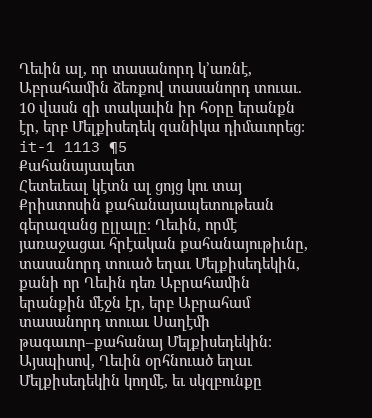Ղեւին ալ, որ տասանորդ կ’առնէ, Աբրահամին ձեռքով տասանորդ տուաւ. 10 վասն զի տակաւին իր հօրը երանքն էր, երբ Մելքիսեդեկ զանիկա դիմաւորեց։
it-1 1113 ¶5
Քահանայապետ
Հետեւեալ կէտն ալ ցոյց կու տայ Քրիստոսին քահանայապետութեան գերազանց ըլլալը։ Ղեւին, որմէ յառաջացաւ հրէական քահանայութիւնը, տասանորդ տուած եղաւ Մելքիսեդեկին, քանի որ Ղեւին դեռ Աբրահամին երանքին մէջն էր, երբ Աբրահամ տասանորդ տուաւ Սաղէմի թագաւոր–քահանայ Մելքիսեդեկին։ Այսպիսով, Ղեւին օրհնուած եղաւ Մելքիսեդեկին կողմէ, եւ սկզբունքը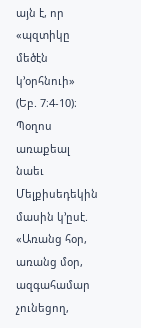այն է, որ «պզտիկը մեծէն կ’օրհնուի» (Եբ. 7։4-10)։ Պօղոս առաքեալ նաեւ Մելքիսեդեկին մասին կ’ըսէ. «Առանց հօր, առանց մօր, ազգահամար չունեցող,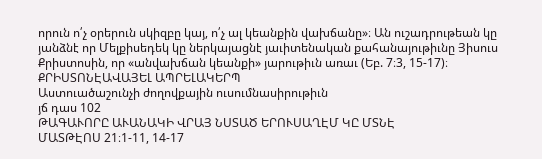որուն ո՛չ օրերուն սկիզբը կայ, ո՛չ ալ կեանքին վախճանը»։ Ան ուշադրութեան կը յանձնէ որ Մելքիսեդեկ կը ներկայացնէ յաւիտենական քահանայութիւնը Յիսուս Քրիստոսին, որ «անվախճան կեանքի» յարութիւն առաւ (Եբ. 7։3, 15-17)։
ՔՐԻՍՏՈՆԷԱՎԱՅԵԼ ԱՊՐԵԼԱԿԵՐՊ
Աստուածաշունչի ժողովքային ուսումնասիրութիւն
յճ դաս 102
ԹԱԳԱՒՈՐԸ ԱՒԱՆԱԿԻ ՎՐԱՅ ՆՍՏԱԾ ԵՐՈՒՍԱՂԷՄ ԿԸ ՄՏՆԷ
ՄԱՏԹԷՈՍ 21։1-11, 14-17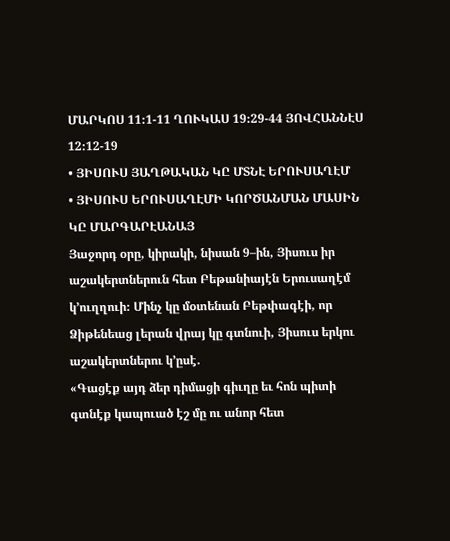ՄԱՐԿՈՍ 11։1-11 ՂՈՒԿԱՍ 19։29-44 ՅՈՎՀԱՆՆԷՍ 12։12-19
• ՅԻՍՈՒՍ ՅԱՂԹԱԿԱՆ ԿԸ ՄՏՆԷ ԵՐՈՒՍԱՂԷՄ
• ՅԻՍՈՒՍ ԵՐՈՒՍԱՂԷՄԻ ԿՈՐԾԱՆՄԱՆ ՄԱՍԻՆ ԿԸ ՄԱՐԳԱՐԷԱՆԱՅ
Յաջորդ օրը, կիրակի, նիսան 9–ին, Յիսուս իր աշակերտներուն հետ Բեթանիայէն Երուսաղէմ կ’ուղղուի։ Մինչ կը մօտենան Բեթփագէի, որ Ձիթենեաց լերան վրայ կը գտնուի, Յիսուս երկու աշակերտներու կ’ըսէ.
«Գացէք այդ ձեր դիմացի գիւղը եւ հոն պիտի գտնէք կապուած էշ մը ու անոր հետ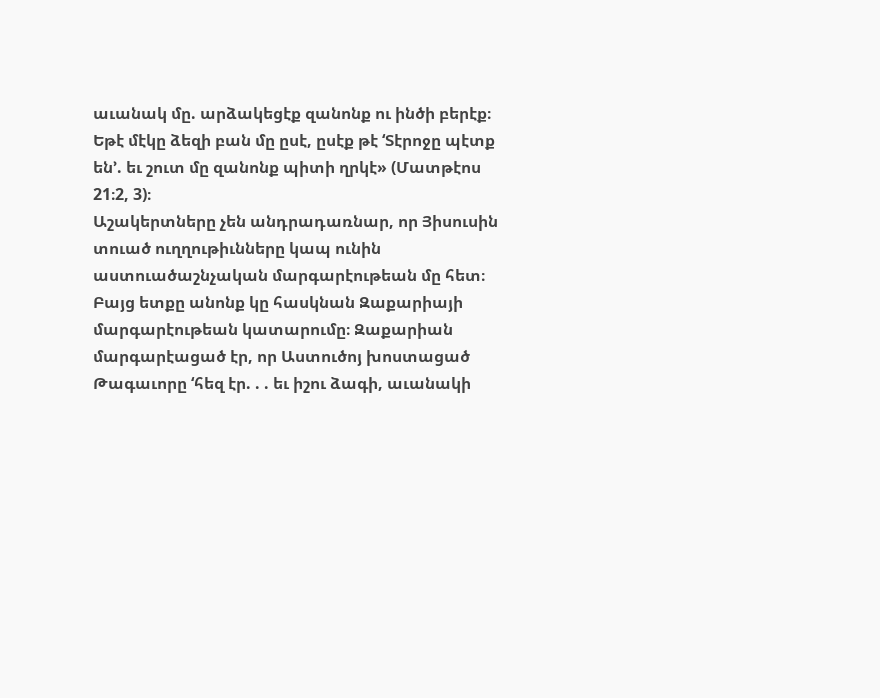աւանակ մը. արձակեցէք զանոնք ու ինծի բերէք։ Եթէ մէկը ձեզի բան մը ըսէ, ըսէք թէ ‘Տէրոջը պէտք են’. եւ շուտ մը զանոնք պիտի ղրկէ» (Մատթէոս 21։2, 3)։
Աշակերտները չեն անդրադառնար, որ Յիսուսին տուած ուղղութիւնները կապ ունին աստուածաշնչական մարգարէութեան մը հետ։ Բայց ետքը անոնք կը հասկնան Զաքարիայի մարգարէութեան կատարումը։ Զաքարիան մարգարէացած էր, որ Աստուծոյ խոստացած Թագաւորը ‘հեզ էր. . . եւ իշու ձագի, աւանակի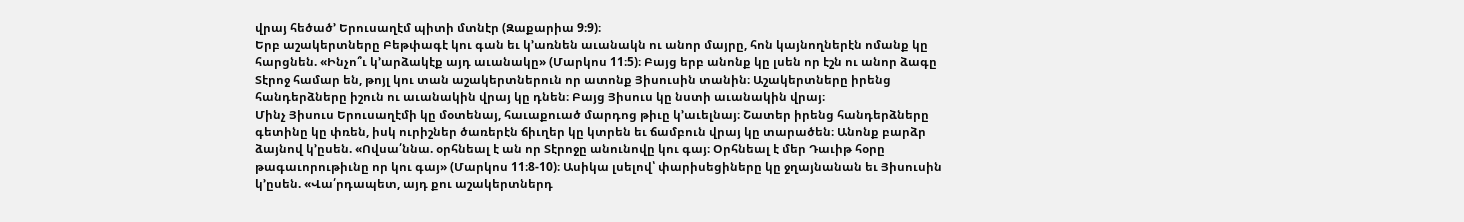վրայ հեծած’ Երուսաղէմ պիտի մտնէր (Զաքարիա 9։9)։
Երբ աշակերտները Բեթփագէ կու գան եւ կ’առնեն աւանակն ու անոր մայրը, հոն կայնողներէն ոմանք կը հարցնեն. «Ինչո՞ւ կ’արձակէք այդ աւանակը» (Մարկոս 11։5)։ Բայց երբ անոնք կը լսեն որ էշն ու անոր ձագը Տէրոջ համար են, թոյլ կու տան աշակերտներուն որ ատոնք Յիսուսին տանին։ Աշակերտները իրենց հանդերձները իշուն ու աւանակին վրայ կը դնեն։ Բայց Յիսուս կը նստի աւանակին վրայ։
Մինչ Յիսուս Երուսաղէմի կը մօտենայ, հաւաքուած մարդոց թիւը կ’աւելնայ։ Շատեր իրենց հանդերձները գետինը կը փռեն, իսկ ուրիշներ ծառերէն ճիւղեր կը կտրեն եւ ճամբուն վրայ կը տարածեն։ Անոնք բարձր ձայնով կ’ըսեն. «Ովսա՛ննա. օրհնեալ է ան որ Տէրոջը անունովը կու գայ։ Օրհնեալ է մեր Դաւիթ հօրը թագաւորութիւնը որ կու գայ» (Մարկոս 11։8-10)։ Ասիկա լսելով՝ փարիսեցիները կը ջղայնանան եւ Յիսուսին կ’ըսեն. «Վա՛րդապետ, այդ քու աշակերտներդ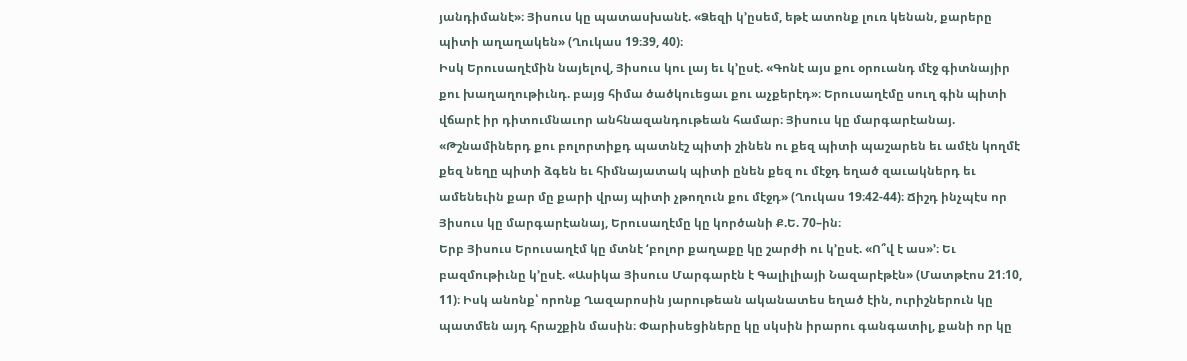յանդիմանէ»։ Յիսուս կը պատասխանէ. «Ձեզի կ’ըսեմ, եթէ ատոնք լուռ կենան, քարերը պիտի աղաղակեն» (Ղուկաս 19։39, 40)։
Իսկ Երուսաղէմին նայելով, Յիսուս կու լայ եւ կ’ըսէ. «Գոնէ այս քու օրուանդ մէջ գիտնայիր քու խաղաղութիւնդ. բայց հիմա ծածկուեցաւ քու աչքերէդ»։ Երուսաղէմը սուղ գին պիտի վճարէ իր դիտումնաւոր անհնազանդութեան համար։ Յիսուս կը մարգարէանայ. «Թշնամիներդ քու բոլորտիքդ պատնէշ պիտի շինեն ու քեզ պիտի պաշարեն եւ ամէն կողմէ քեզ նեղը պիտի ձգեն եւ հիմնայատակ պիտի ընեն քեզ ու մէջդ եղած զաւակներդ եւ ամենեւին քար մը քարի վրայ պիտի չթողուն քու մէջդ» (Ղուկաս 19։42-44)։ Ճիշդ ինչպէս որ Յիսուս կը մարգարէանայ, Երուսաղէմը կը կործանի Ք.Ե. 70–ին։
Երբ Յիսուս Երուսաղէմ կը մտնէ ‘բոլոր քաղաքը կը շարժի ու կ’ըսէ. «Ո՞վ է աս»’։ Եւ բազմութիւնը կ’ըսէ. «Ասիկա Յիսուս Մարգարէն է Գալիլիայի Նազարէթէն» (Մատթէոս 21։10, 11)։ Իսկ անոնք՝ որոնք Ղազարոսին յարութեան ականատես եղած էին, ուրիշներուն կը պատմեն այդ հրաշքին մասին։ Փարիսեցիները կը սկսին իրարու գանգատիլ, քանի որ կը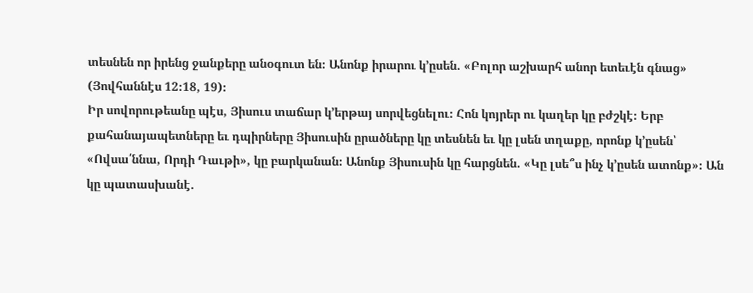տեսնեն որ իրենց ջանքերը անօգուտ են։ Անոնք իրարու կ’ըսեն. «Բոլոր աշխարհ անոր ետեւէն գնաց» (Յովհաննէս 12։18, 19)։
Իր սովորութեանը պէս, Յիսուս տաճար կ’երթայ սորվեցնելու։ Հոն կոյրեր ու կաղեր կը բժշկէ։ Երբ քահանայապետները եւ դպիրները Յիսուսին ըրածները կը տեսնեն եւ կը լսեն տղաքը, որոնք կ’ըսեն՝ «Ովսա՛ննա, Որդի Դաւթի», կը բարկանան։ Անոնք Յիսուսին կը հարցնեն. «Կը լսե՞ս ինչ կ’ըսեն ատոնք»։ Ան կը պատասխանէ.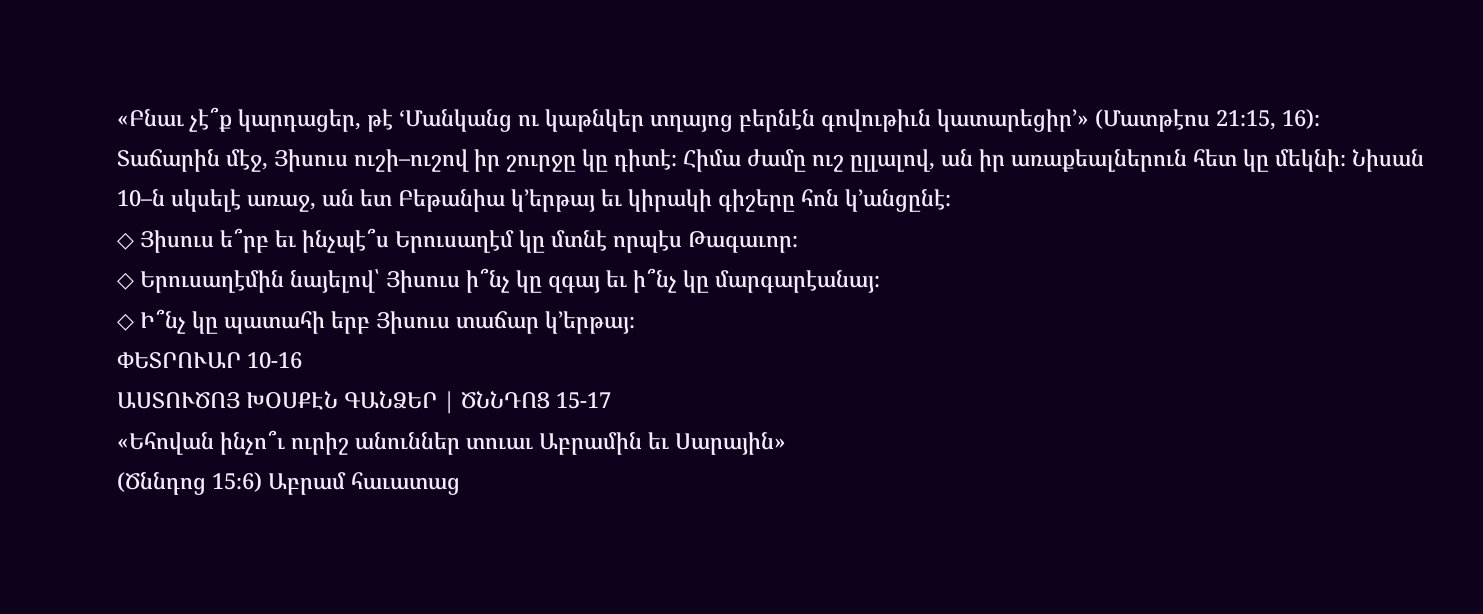«Բնաւ չէ՞ք կարդացեր, թէ ‘Մանկանց ու կաթնկեր տղայոց բերնէն գովութիւն կատարեցիր’» (Մատթէոս 21։15, 16)։
Տաճարին մէջ, Յիսուս ուշի–ուշով իր շուրջը կը դիտէ։ Հիմա ժամը ուշ ըլլալով, ան իր առաքեալներուն հետ կը մեկնի։ Նիսան 10–ն սկսելէ առաջ, ան ետ Բեթանիա կ’երթայ եւ կիրակի գիշերը հոն կ’անցընէ։
◇ Յիսուս ե՞րբ եւ ինչպէ՞ս Երուսաղէմ կը մտնէ որպէս Թագաւոր։
◇ Երուսաղէմին նայելով՝ Յիսուս ի՞նչ կը զգայ եւ ի՞նչ կը մարգարէանայ։
◇ Ի՞նչ կը պատահի երբ Յիսուս տաճար կ’երթայ։
ՓԵՏՐՈՒԱՐ 10-16
ԱՍՏՈՒԾՈՅ ԽՕՍՔԷՆ ԳԱՆՁԵՐ | ԾՆՆԴՈՑ 15-17
«Եհովան ինչո՞ւ ուրիշ անուններ տուաւ Աբրամին եւ Սարային»
(Ծննդոց 15։6) Աբրամ հաւատաց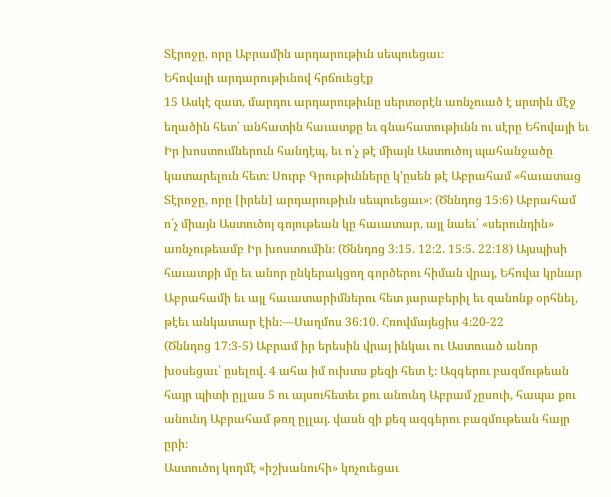Տէրոջը, որը Աբրամին արդարութիւն սեպուեցաւ։
Եհովայի արդարութիւնով հրճուեցէք
15 Ասկէ զատ, մարդու արդարութիւնը սերտօրէն առնչուած է սրտին մէջ եղածին հետ՝ անհատին հաւատքը եւ գնահատութիւնն ու սէրը Եհովայի եւ Իր խոստումներուն հանդէպ, եւ ո՛չ թէ միայն Աստուծոյ պահանջածը կատարելուն հետ։ Սուրբ Գրութիւնները կ’ըսեն թէ Աբրահամ «հաւատաց Տէրոջը, որը [իրեն] արդարութիւն սեպուեցաւ»։ (Ծննդոց 15։6) Աբրահամ ո՛չ միայն Աստուծոյ գոյութեան կը հաւատար, այլ նաեւ՝ «սերունդին» առնչութեամբ Իր խոստումին։ (Ծննդոց 3։15. 12։2. 15։5. 22։18) Այսպիսի հաւատքի մը եւ անոր ընկերակցող գործերու հիման վրայ, Եհովա կրնար Աբրահամի եւ այլ հաւատարիմներու հետ յարաբերիլ եւ զանոնք օրհնել, թէեւ անկատար էին։—Սաղմոս 36։10. Հռովմայեցիս 4։20-22
(Ծննդոց 17։3-5) Աբրամ իր երեսին վրայ ինկաւ ու Աստուած անոր խօսեցաւ՝ ըսելով. 4 ահա իմ ուխտս քեզի հետ է։ Ազգերու բազմութեան հայր պիտի ըլլաս 5 ու այսուհետեւ քու անունդ Աբրամ չըսուի, հապա քու անունդ Աբրահամ թող ըլլայ. վասն զի քեզ ազգերու բազմութեան հայր ըրի։
Աստուծոյ կողմէ «իշխանուհի» կոչուեցաւ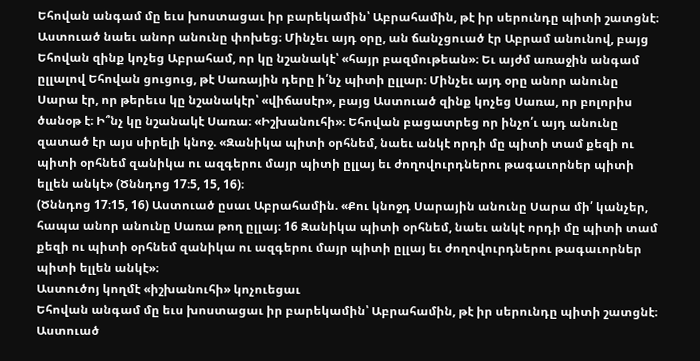Եհովան անգամ մը եւս խոստացաւ իր բարեկամին՝ Աբրահամին, թէ իր սերունդը պիտի շատցնէ։ Աստուած նաեւ անոր անունը փոխեց։ Մինչեւ այդ օրը, ան ճանչցուած էր Աբրամ անունով, բայց Եհովան զինք կոչեց Աբրահամ, որ կը նշանակէ՝ «հայր բազմութեան»։ Եւ այժմ առաջին անգամ ըլլալով Եհովան ցուցուց, թէ Սառային դերը ի՛նչ պիտի ըլլար։ Մինչեւ այդ օրը անոր անունը Սարա էր, որ թերեւս կը նշանակէր՝ «վիճասէր», բայց Աստուած զինք կոչեց Սառա, որ բոլորիս ծանօթ է։ Ի՞նչ կը նշանակէ Սառա։ «Իշխանուհի»։ Եհովան բացատրեց որ ինչո՛ւ այդ անունը զատած էր այս սիրելի կնոջ. «Զանիկա պիտի օրհնեմ, նաեւ անկէ որդի մը պիտի տամ քեզի ու պիտի օրհնեմ զանիկա ու ազգերու մայր պիտի ըլլայ եւ ժողովուրդներու թագաւորներ պիտի ելլեն անկէ» (Ծննդոց 17։5, 15, 16)։
(Ծննդոց 17։15, 16) Աստուած ըսաւ Աբրահամին. «Քու կնոջդ Սարային անունը Սարա մի՛ կանչեր, հապա անոր անունը Սառա թող ըլլայ։ 16 Զանիկա պիտի օրհնեմ, նաեւ անկէ որդի մը պիտի տամ քեզի ու պիտի օրհնեմ զանիկա ու ազգերու մայր պիտի ըլլայ եւ ժողովուրդներու թագաւորներ պիտի ելլեն անկէ»։
Աստուծոյ կողմէ «իշխանուհի» կոչուեցաւ
Եհովան անգամ մը եւս խոստացաւ իր բարեկամին՝ Աբրահամին, թէ իր սերունդը պիտի շատցնէ։ Աստուած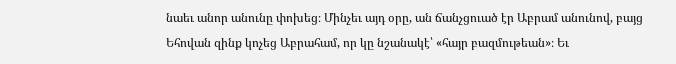նաեւ անոր անունը փոխեց։ Մինչեւ այդ օրը, ան ճանչցուած էր Աբրամ անունով, բայց Եհովան զինք կոչեց Աբրահամ, որ կը նշանակէ՝ «հայր բազմութեան»։ Եւ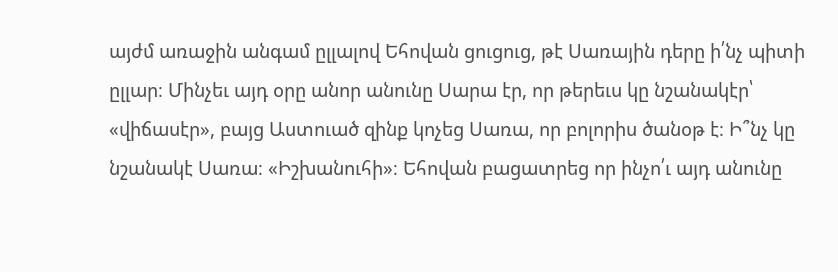այժմ առաջին անգամ ըլլալով Եհովան ցուցուց, թէ Սառային դերը ի՛նչ պիտի ըլլար։ Մինչեւ այդ օրը անոր անունը Սարա էր, որ թերեւս կը նշանակէր՝ «վիճասէր», բայց Աստուած զինք կոչեց Սառա, որ բոլորիս ծանօթ է։ Ի՞նչ կը նշանակէ Սառա։ «Իշխանուհի»։ Եհովան բացատրեց որ ինչո՛ւ այդ անունը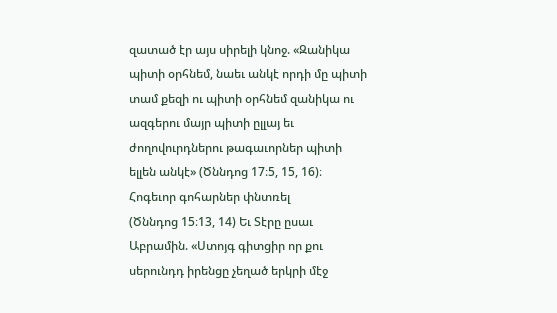զատած էր այս սիրելի կնոջ. «Զանիկա պիտի օրհնեմ, նաեւ անկէ որդի մը պիտի տամ քեզի ու պիտի օրհնեմ զանիկա ու ազգերու մայր պիտի ըլլայ եւ ժողովուրդներու թագաւորներ պիտի ելլեն անկէ» (Ծննդոց 17։5, 15, 16)։
Հոգեւոր գոհարներ փնտռել
(Ծննդոց 15։13, 14) Եւ Տէրը ըսաւ Աբրամին. «Ստոյգ գիտցիր որ քու սերունդդ իրենցը չեղած երկրի մէջ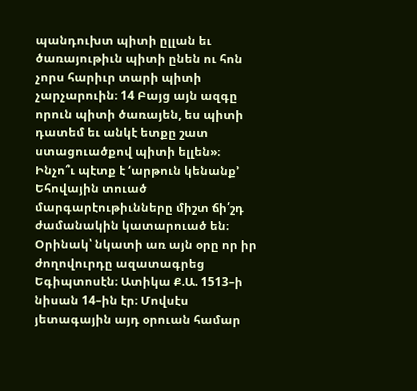պանդուխտ պիտի ըլլան եւ ծառայութիւն պիտի ընեն ու հոն չորս հարիւր տարի պիտի չարչարուին։ 14 Բայց այն ազգը որուն պիտի ծառայեն, ես պիտի դատեմ եւ անկէ ետքը շատ ստացուածքով պիտի ելլեն»։
Ինչո՞ւ պէտք է ‘արթուն կենանք’
Եհովային տուած մարգարէութիւնները միշտ ճի՛շդ ժամանակին կատարուած են։ Օրինակ՝ նկատի առ այն օրը որ իր ժողովուրդը ազատագրեց Եգիպտոսէն։ Ատիկա Ք.Ա. 1513–ի նիսան 14–ին էր։ Մովսէս յետագային այդ օրուան համար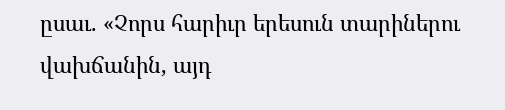ըսաւ. «Չորս հարիւր երեսուն տարիներու վախճանին, այդ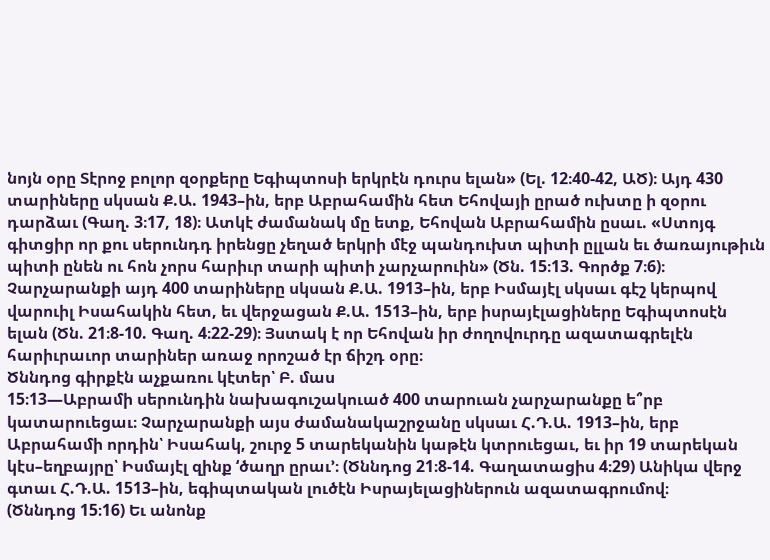նոյն օրը Տէրոջ բոլոր զօրքերը Եգիպտոսի երկրէն դուրս ելան» (Ել. 12։40-42, ԱԾ)։ Այդ 430 տարիները սկսան Ք.Ա. 1943–ին, երբ Աբրահամին հետ Եհովայի ըրած ուխտը ի զօրու դարձաւ (Գաղ. 3։17, 18)։ Ատկէ ժամանակ մը ետք, Եհովան Աբրահամին ըսաւ. «Ստոյգ գիտցիր որ քու սերունդդ իրենցը չեղած երկրի մէջ պանդուխտ պիտի ըլլան եւ ծառայութիւն պիտի ընեն ու հոն չորս հարիւր տարի պիտի չարչարուին» (Ծն. 15։13. Գործք 7։6)։ Չարչարանքի այդ 400 տարիները սկսան Ք.Ա. 1913–ին, երբ Իսմայէլ սկսաւ գէշ կերպով վարուիլ Իսահակին հետ, եւ վերջացան Ք.Ա. 1513–ին, երբ իսրայէլացիները Եգիպտոսէն ելան (Ծն. 21։8-10. Գաղ. 4։22-29)։ Յստակ է որ Եհովան իր ժողովուրդը ազատագրելէն հարիւրաւոր տարիներ առաջ որոշած էր ճիշդ օրը։
Ծննդոց գիրքէն աչքառու կէտեր՝ Բ. մաս
15։13—Աբրամի սերունդին նախագուշակուած 400 տարուան չարչարանքը ե՞րբ կատարուեցաւ։ Չարչարանքի այս ժամանակաշրջանը սկսաւ Հ.Դ.Ա. 1913–ին, երբ Աբրահամի որդին՝ Իսահակ, շուրջ 5 տարեկանին կաթէն կտրուեցաւ, եւ իր 19 տարեկան կէս–եղբայրը՝ Իսմայէլ զինք ‘ծաղր ըրաւ’։ (Ծննդոց 21։8-14. Գաղատացիս 4։29) Անիկա վերջ գտաւ Հ.Դ.Ա. 1513–ին, եգիպտական լուծէն Իսրայելացիներուն ազատագրումով։
(Ծննդոց 15։16) Եւ անոնք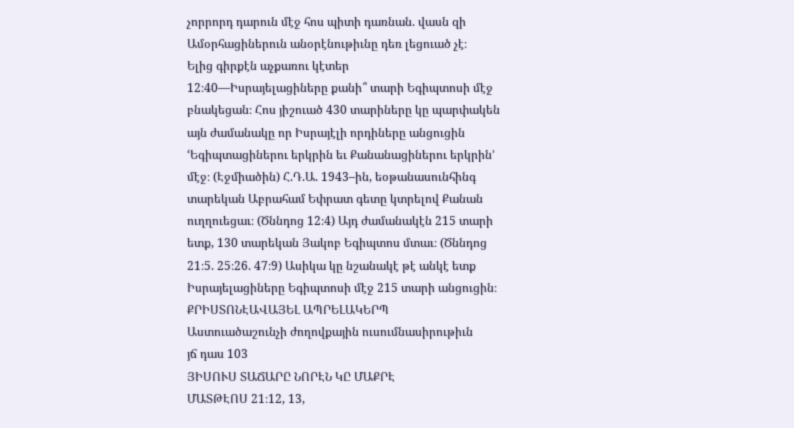չորրորդ դարուն մէջ հոս պիտի դառնան. վասն զի Ամօրհացիներուն անօրէնութիւնը դեռ լեցուած չէ։
Ելից գիրքէն աչքառու կէտեր
12։40—Իսրայելացիները քանի՞ տարի Եգիպտոսի մէջ բնակեցան։ Հոս յիշուած 430 տարիները կը պարփակեն այն ժամանակը որ Իսրայէլի որդիները անցուցին ‘Եգիպտացիներու երկրին եւ Քանանացիներու երկրին’ մէջ։ (Էջմիածին) Հ.Դ.Ա. 1943–ին, եօթանասունհինգ տարեկան Աբրահամ Եփրատ գետը կտրելով Քանան ուղղուեցաւ։ (Ծննդոց 12։4) Այդ ժամանակէն 215 տարի ետք, 130 տարեկան Յակոբ Եգիպտոս մտաւ։ (Ծննդոց 21։5. 25։26. 47։9) Ասիկա կը նշանակէ թէ անկէ ետք Իսրայելացիները Եգիպտոսի մէջ 215 տարի անցուցին։
ՔՐԻՍՏՈՆԷԱՎԱՅԵԼ ԱՊՐԵԼԱԿԵՐՊ
Աստուածաշունչի ժողովքային ուսումնասիրութիւն
յճ դաս 103
ՅԻՍՈՒՍ ՏԱՃԱՐԸ ՆՈՐԷՆ ԿԸ ՄԱՔՐԷ
ՄԱՏԹԷՈՍ 21։12, 13,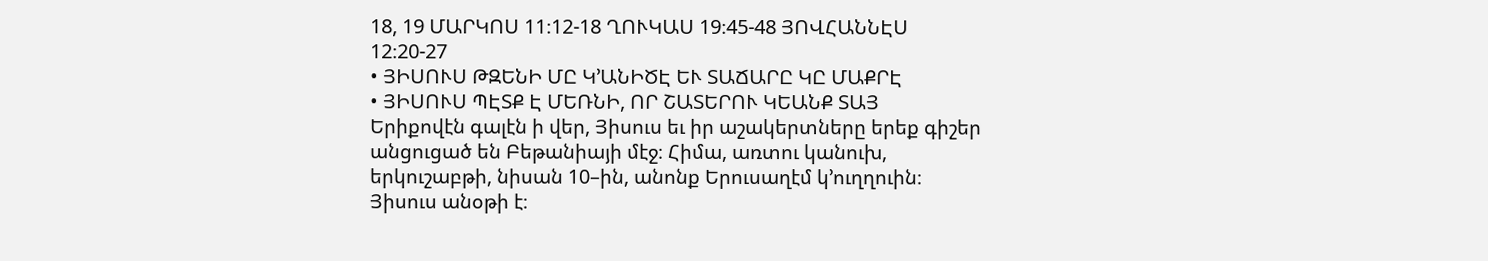18, 19 ՄԱՐԿՈՍ 11։12-18 ՂՈՒԿԱՍ 19։45-48 ՅՈՎՀԱՆՆԷՍ 12։20-27
• ՅԻՍՈՒՍ ԹԶԵՆԻ ՄԸ Կ’ԱՆԻԾԷ ԵՒ ՏԱՃԱՐԸ ԿԸ ՄԱՔՐԷ
• ՅԻՍՈՒՍ ՊԷՏՔ Է ՄԵՌՆԻ, ՈՐ ՇԱՏԵՐՈՒ ԿԵԱՆՔ ՏԱՅ
Երիքովէն գալէն ի վեր, Յիսուս եւ իր աշակերտները երեք գիշեր անցուցած են Բեթանիայի մէջ։ Հիմա, առտու կանուխ, երկուշաբթի, նիսան 10–ին, անոնք Երուսաղէմ կ’ուղղուին։ Յիսուս անօթի է։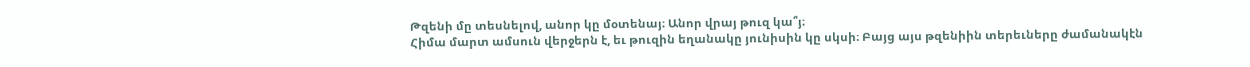Թզենի մը տեսնելով, անոր կը մօտենայ։ Անոր վրայ թուզ կա՞յ։
Հիմա մարտ ամսուն վերջերն է, եւ թուզին եղանակը յունիսին կը սկսի։ Բայց այս թզենիին տերեւները ժամանակէն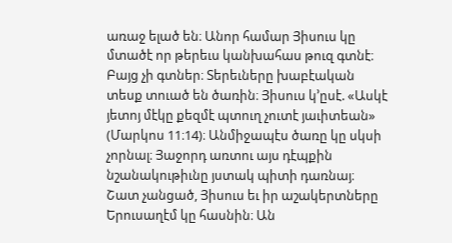առաջ ելած են։ Անոր համար Յիսուս կը մտածէ որ թերեւս կանխահաս թուզ գտնէ։ Բայց չի գտներ։ Տերեւները խաբէական տեսք տուած են ծառին։ Յիսուս կ’ըսէ. «Ասկէ յետոյ մէկը քեզմէ պտուղ չուտէ յաւիտեան» (Մարկոս 11։14)։ Անմիջապէս ծառը կը սկսի չորնալ։ Յաջորդ առտու այս դէպքին նշանակութիւնը յստակ պիտի դառնայ։
Շատ չանցած, Յիսուս եւ իր աշակերտները Երուսաղէմ կը հասնին։ Ան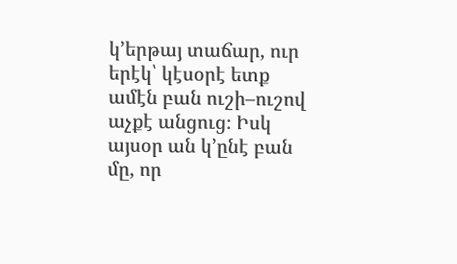կ’երթայ տաճար, ուր երէկ՝ կէսօրէ ետք ամէն բան ուշի–ուշով աչքէ անցուց։ Իսկ այսօր ան կ’ընէ բան մը, որ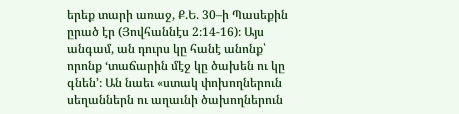երեք տարի առաջ, Ք.Ե. 30–ի Պասեքին ըրած էր (Յովհաննէս 2։14-16)։ Այս անգամ, ան դուրս կը հանէ անոնք՝ որոնք ‘տաճարին մէջ կը ծախեն ու կը գնեն’։ Ան նաեւ «ստակ փոխողներուն սեղաններն ու աղաւնի ծախողներուն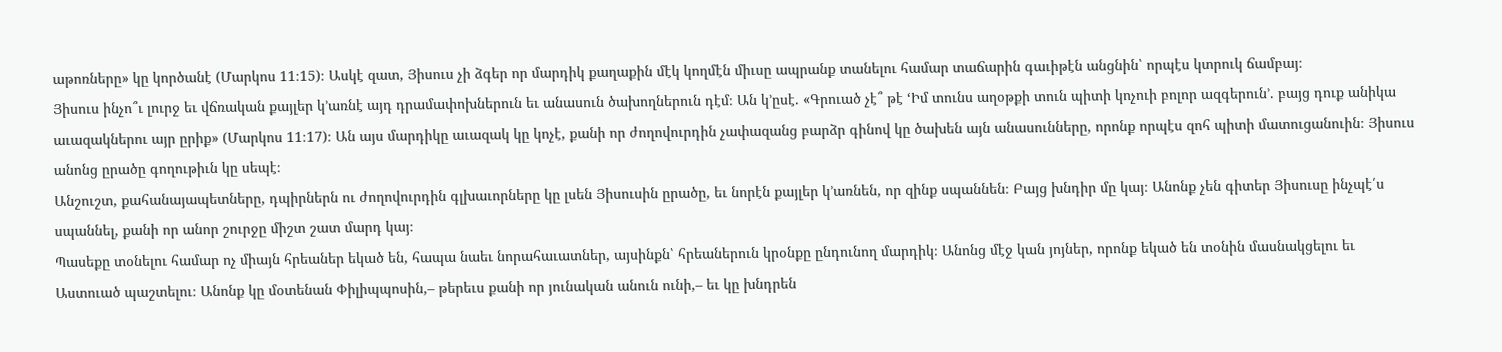աթոռները» կը կործանէ (Մարկոս 11։15)։ Ասկէ զատ, Յիսուս չի ձգեր որ մարդիկ քաղաքին մէկ կողմէն միւսը ապրանք տանելու համար տաճարին գաւիթէն անցնին՝ որպէս կտրուկ ճամբայ։
Յիսուս ինչո՞ւ լուրջ եւ վճռական քայլեր կ’առնէ այդ դրամափոխներուն եւ անասուն ծախողներուն դէմ։ Ան կ’ըսէ. «Գրուած չէ՞ թէ ‘Իմ տունս աղօթքի տուն պիտի կոչուի բոլոր ազգերուն’. բայց դուք անիկա աւազակներու այր ըրիք» (Մարկոս 11։17)։ Ան այս մարդիկը աւազակ կը կոչէ, քանի որ ժողովուրդին չափազանց բարձր գինով կը ծախեն այն անասունները, որոնք որպէս զոհ պիտի մատուցանուին։ Յիսուս անոնց ըրածը գողութիւն կը սեպէ։
Անշուշտ, քահանայապետները, դպիրներն ու ժողովուրդին գլխաւորները կը լսեն Յիսուսին ըրածը, եւ նորէն քայլեր կ’առնեն, որ զինք սպաննեն։ Բայց խնդիր մը կայ։ Անոնք չեն գիտեր Յիսուսը ինչպէ՛ս սպաննել, քանի որ անոր շուրջը միշտ շատ մարդ կայ։
Պասեքը տօնելու համար ոչ միայն հրեաներ եկած են, հապա նաեւ նորահաւատներ, այսինքն՝ հրեաներուն կրօնքը ընդունող մարդիկ։ Անոնց մէջ կան յոյներ, որոնք եկած են տօնին մասնակցելու եւ Աստուած պաշտելու։ Անոնք կը մօտենան Փիլիպպոսին,– թերեւս քանի որ յունական անուն ունի,– եւ կը խնդրեն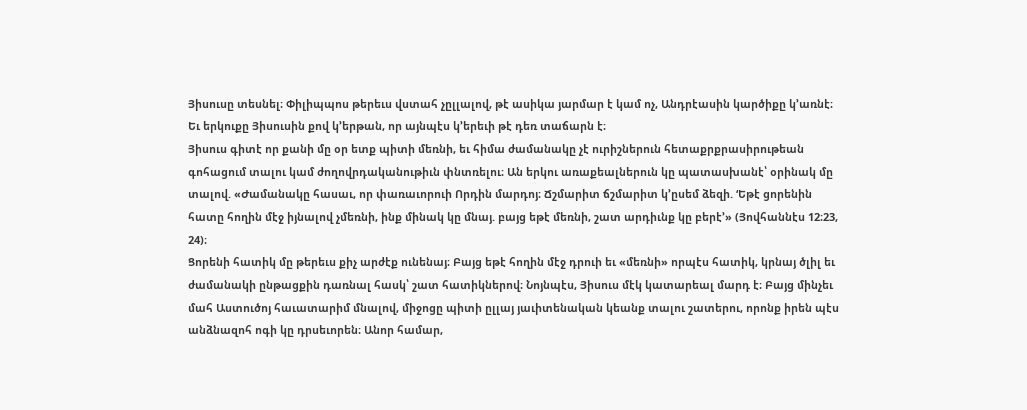Յիսուսը տեսնել։ Փիլիպպոս թերեւս վստահ չըլլալով, թէ ասիկա յարմար է կամ ոչ, Անդրէասին կարծիքը կ’առնէ։ Եւ երկուքը Յիսուսին քով կ’երթան, որ այնպէս կ’երեւի թէ դեռ տաճարն է։
Յիսուս գիտէ որ քանի մը օր ետք պիտի մեռնի, եւ հիմա ժամանակը չէ ուրիշներուն հետաքրքրասիրութեան գոհացում տալու կամ ժողովրդականութիւն փնտռելու։ Ան երկու առաքեալներուն կը պատասխանէ՝ օրինակ մը տալով. «Ժամանակը հասաւ, որ փառաւորուի Որդին մարդոյ։ Ճշմարիտ ճշմարիտ կ’ըսեմ ձեզի. ‘Եթէ ցորենին հատը հողին մէջ իյնալով չմեռնի, ինք մինակ կը մնայ. բայց եթէ մեռնի, շատ արդիւնք կը բերէ’» (Յովհաննէս 12։23, 24)։
Ցորենի հատիկ մը թերեւս քիչ արժէք ունենայ։ Բայց եթէ հողին մէջ դրուի եւ «մեռնի» որպէս հատիկ, կրնայ ծլիլ եւ ժամանակի ընթացքին դառնալ հասկ՝ շատ հատիկներով։ Նոյնպէս, Յիսուս մէկ կատարեալ մարդ է։ Բայց մինչեւ մահ Աստուծոյ հաւատարիմ մնալով, միջոցը պիտի ըլլայ յաւիտենական կեանք տալու շատերու, որոնք իրեն պէս անձնազոհ ոգի կը դրսեւորեն։ Անոր համար,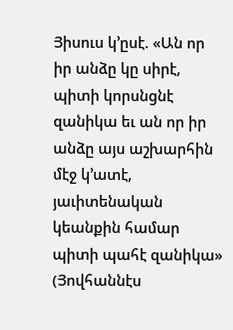Յիսուս կ’ըսէ. «Ան որ իր անձը կը սիրէ, պիտի կորսնցնէ զանիկա եւ ան որ իր անձը այս աշխարհին մէջ կ’ատէ, յաւիտենական կեանքին համար պիտի պահէ զանիկա» (Յովհաննէս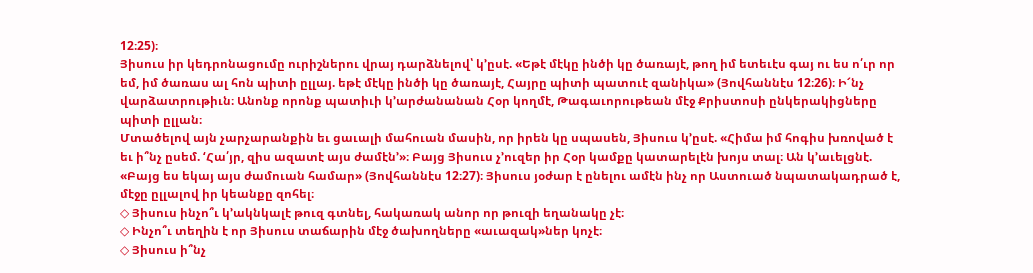12։25)։
Յիսուս իր կեդրոնացումը ուրիշներու վրայ դարձնելով՝ կ’ըսէ. «Եթէ մէկը ինծի կը ծառայէ, թող իմ ետեւէս գայ ու ես ո՛ւր որ եմ, իմ ծառաս ալ հոն պիտի ըլլայ. եթէ մէկը ինծի կը ծառայէ, Հայրը պիտի պատուէ զանիկա» (Յովհաննէս 12։26)։ Ի՜նչ վարձատրութիւն։ Անոնք որոնք պատիւի կ’արժանանան Հօր կողմէ, Թագաւորութեան մէջ Քրիստոսի ընկերակիցները պիտի ըլլան։
Մտածելով այն չարչարանքին եւ ցաւալի մահուան մասին, որ իրեն կը սպասեն, Յիսուս կ’ըսէ. «Հիմա իմ հոգիս խռոված է եւ ի՞նչ ըսեմ. ‘Հա՛յր, զիս ազատէ այս ժամէն’»։ Բայց Յիսուս չ’ուզեր իր Հօր կամքը կատարելէն խոյս տալ։ Ան կ’աւելցնէ. «Բայց ես եկայ այս ժամուան համար» (Յովհաննէս 12։27)։ Յիսուս յօժար է ընելու ամէն ինչ որ Աստուած նպատակադրած է, մէջը ըլլալով իր կեանքը զոհել։
◇ Յիսուս ինչո՞ւ կ’ակնկալէ թուզ գտնել, հակառակ անոր որ թուզի եղանակը չէ։
◇ Ինչո՞ւ տեղին է որ Յիսուս տաճարին մէջ ծախողները «աւազակ»ներ կոչէ։
◇ Յիսուս ի՞նչ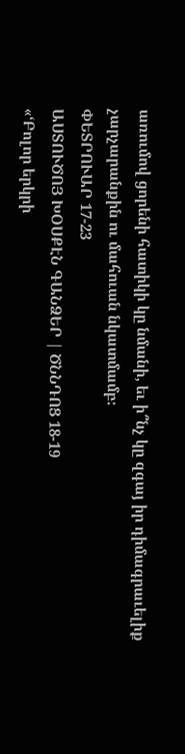առումով ցորենի հատիկի կը նմանի, եւ ի՞նչ կը զգայ իր դիմագրաւելիք չարչարանքին ու մահուան նկատմամբ։
ՓԵՏՐՈՒԱՐ 17-23
ԱՍՏՈՒԾՈՅ ԽՕՍՔԷՆ ԳԱՆՁԵՐ | ԾՆՆԴՈՑ 18-19
«‘Բոլոր երկրի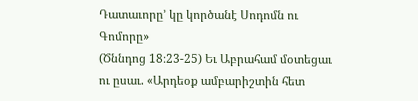Դատաւորը’ կը կործանէ Սոդոմն ու Գոմորը»
(Ծննդոց 18։23-25) Եւ Աբրահամ մօտեցաւ ու ըսաւ. «Արդեօք ամբարիշտին հետ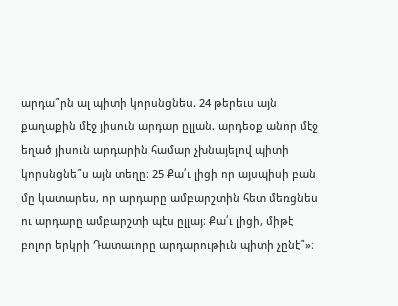արդա՞րն ալ պիտի կորսնցնես. 24 թերեւս այն քաղաքին մէջ յիսուն արդար ըլլան. արդեօք անոր մէջ եղած յիսուն արդարին համար չխնայելով պիտի կորսնցնե՞ս այն տեղը։ 25 Քա՛ւ լիցի որ այսպիսի բան մը կատարես, որ արդարը ամբարշտին հետ մեռցնես ու արդարը ամբարշտի պէս ըլլայ։ Քա՛ւ լիցի, միթէ բոլոր երկրի Դատաւորը արդարութիւն պիտի չընէ՞»։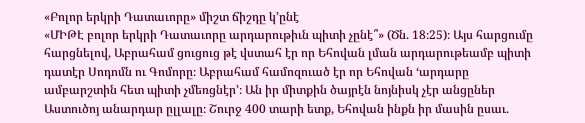«Բոլոր երկրի Դատաւորը» միշտ ճիշդը կ’ընէ
«ՄԻԹԷ բոլոր երկրի Դատաւորը արդարութիւն պիտի չընէ՞» (Ծն. 18։25)։ Այս հարցումը հարցնելով, Աբրահամ ցուցուց թէ վստահ էր որ Եհովան լման արդարութեամբ պիտի դատէր Սոդոմն ու Գոմորը։ Աբրահամ համոզուած էր որ Եհովան ‘արդարը ամբարշտին հետ պիտի չմեռցնէր’։ Ան իր միտքին ծայրէն նոյնիսկ չէր անցըներ Աստուծոյ անարդար ըլլալը։ Շուրջ 400 տարի ետք, Եհովան ինքն իր մասին ըսաւ.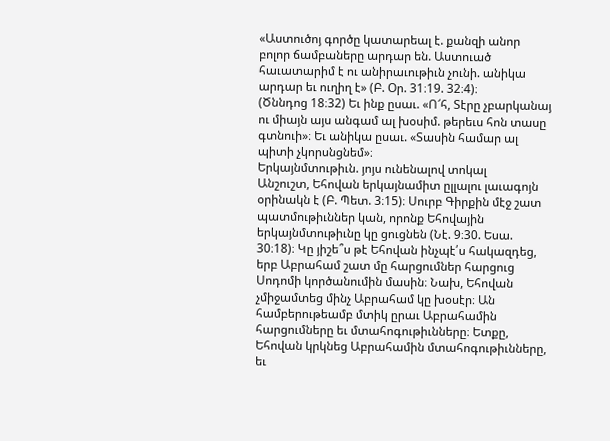«Աստուծոյ գործը կատարեալ է. քանզի անոր բոլոր ճամբաները արդար են. Աստուած հաւատարիմ է ու անիրաւութիւն չունի. անիկա արդար եւ ուղիղ է» (Բ. Օր. 31։19. 32։4)։
(Ծննդոց 18։32) Եւ ինք ըսաւ. «Ո՜հ, Տէրը չբարկանայ ու միայն այս անգամ ալ խօսիմ. թերեւս հոն տասը գտնուի»։ Եւ անիկա ըսաւ. «Տասին համար ալ պիտի չկորսնցնեմ»։
Երկայնմտութիւն. յոյս ունենալով տոկալ
Անշուշտ, Եհովան երկայնամիտ ըլլալու լաւագոյն օրինակն է (Բ. Պետ. 3։15)։ Սուրբ Գիրքին մէջ շատ պատմութիւններ կան, որոնք Եհովային երկայնմտութիւնը կը ցուցնեն (Նէ. 9։30. Եսա. 30։18)։ Կը յիշե՞ս թէ Եհովան ինչպէ՛ս հակազդեց, երբ Աբրահամ շատ մը հարցումներ հարցուց Սոդոմի կործանումին մասին։ Նախ, Եհովան չմիջամտեց մինչ Աբրահամ կը խօսէր։ Ան համբերութեամբ մտիկ ըրաւ Աբրահամին հարցումները եւ մտահոգութիւնները։ Ետքը, Եհովան կրկնեց Աբրահամին մտահոգութիւնները, եւ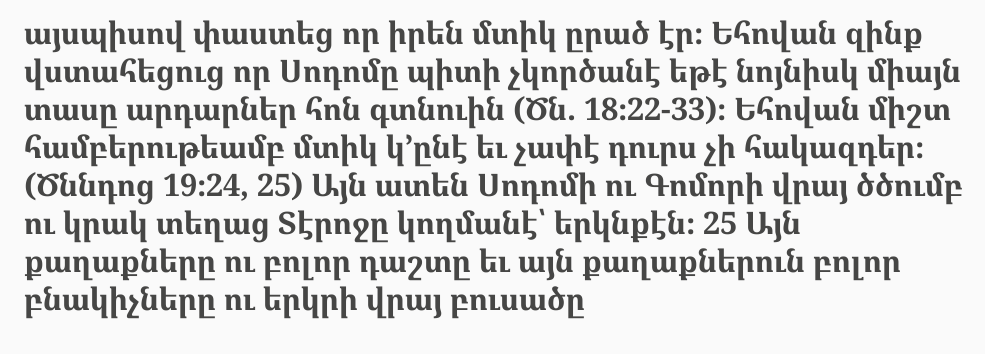այսպիսով փաստեց որ իրեն մտիկ ըրած էր։ Եհովան զինք վստահեցուց որ Սոդոմը պիտի չկործանէ եթէ նոյնիսկ միայն տասը արդարներ հոն գտնուին (Ծն. 18։22-33)։ Եհովան միշտ համբերութեամբ մտիկ կ’ընէ եւ չափէ դուրս չի հակազդեր։
(Ծննդոց 19։24, 25) Այն ատեն Սոդոմի ու Գոմորի վրայ ծծումբ ու կրակ տեղաց Տէրոջը կողմանէ՝ երկնքէն։ 25 Այն քաղաքները ու բոլոր դաշտը եւ այն քաղաքներուն բոլոր բնակիչները ու երկրի վրայ բուսածը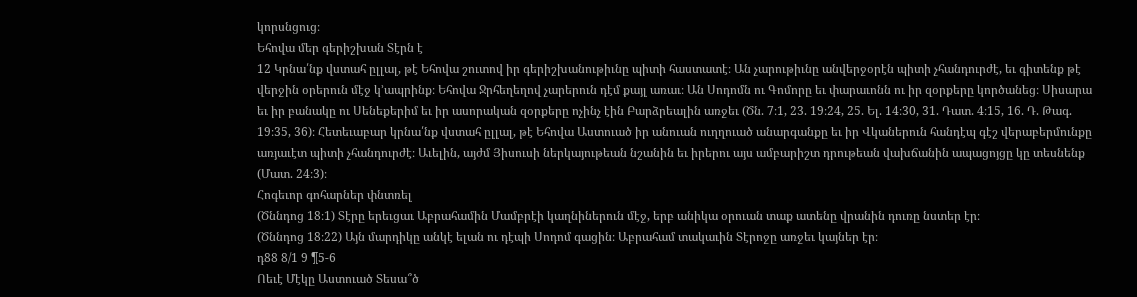կորսնցուց։
Եհովա մեր գերիշխան Տէրն է
12 Կրնա՛նք վստահ ըլլալ, թէ Եհովա շուտով իր գերիշխանութիւնը պիտի հաստատէ։ Ան չարութիւնը անվերջօրէն պիտի չհանդուրժէ, եւ գիտենք թէ վերջին օրերուն մէջ կ’ապրինք։ Եհովա Ջրհեղեղով չարերուն դէմ քայլ առաւ։ Ան Սոդոմն ու Գոմորը եւ փարաւոնն ու իր զօրքերը կործանեց։ Սիսարա եւ իր բանակը ու Սենեքերիմ եւ իր ասորական զօրքերը ոչինչ էին Բարձրեալին առջեւ (Ծն. 7։1, 23. 19։24, 25. Ել. 14։30, 31. Դատ. 4։15, 16. Դ. Թագ. 19։35, 36)։ Հետեւաբար կրնա՛նք վստահ ըլլալ, թէ Եհովա Աստուած իր անուան ուղղուած անարգանքը եւ իր Վկաներուն հանդէպ գէշ վերաբերմունքը առյաւէտ պիտի չհանդուրժէ։ Աւելին, այժմ Յիսուսի ներկայութեան նշանին եւ իրերու այս ամբարիշտ դրութեան վախճանին ապացոյցը կը տեսնենք (Մատ. 24։3)։
Հոգեւոր գոհարներ փնտռել
(Ծննդոց 18։1) Տէրը երեւցաւ Աբրահամին Մամբրէի կաղնիներուն մէջ, երբ անիկա օրուան տաք ատենը վրանին դուռը նստեր էր։
(Ծննդոց 18։22) Այն մարդիկը անկէ ելան ու դէպի Սոդոմ գացին։ Աբրահամ տակաւին Տէրոջը առջեւ կայներ էր։
դ88 8/1 9 ¶5-6
Ոեւէ Մէկը Աստուած Տեսա՞ծ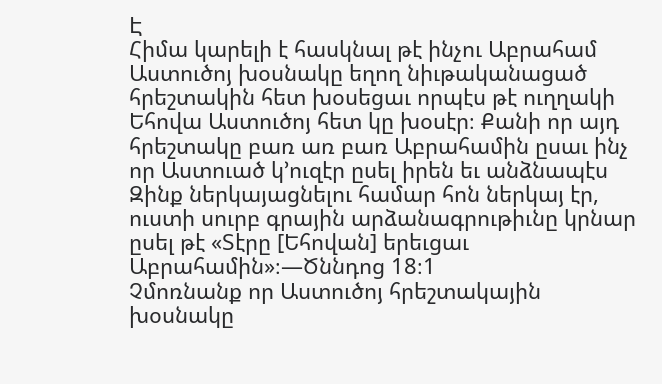Է
Հիմա կարելի է հասկնալ թէ ինչու Աբրահամ Աստուծոյ խօսնակը եղող նիւթականացած հրեշտակին հետ խօսեցաւ որպէս թէ ուղղակի Եհովա Աստուծոյ հետ կը խօսէր։ Քանի որ այդ հրեշտակը բառ առ բառ Աբրահամին ըսաւ ինչ որ Աստուած կ’ուզէր ըսել իրեն եւ անձնապէս Զինք ներկայացնելու համար հոն ներկայ էր, ուստի սուրբ գրային արձանագրութիւնը կրնար ըսել թէ «Տէրը [Եհովան] երեւցաւ Աբրահամին»։—Ծննդոց 18։1
Չմոռնանք որ Աստուծոյ հրեշտակային խօսնակը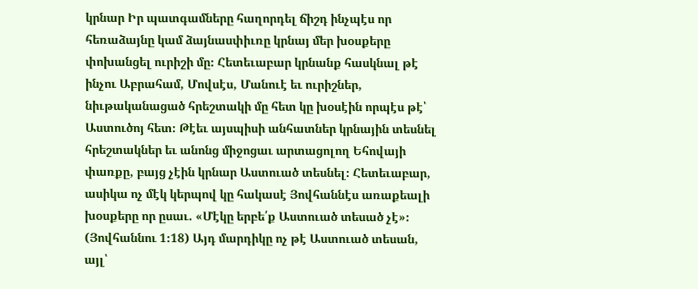կրնար Իր պատգամները հաղորդել ճիշդ ինչպէս որ հեռաձայնը կամ ձայնասփիւռը կրնայ մեր խօսքերը փոխանցել ուրիշի մը։ Հետեւաբար կրնանք հասկնալ թէ ինչու Աբրահամ, Մովսէս, Մանուէ եւ ուրիշներ, նիւթականացած հրեշտակի մը հետ կը խօսէին որպէս թէ՝ Աստուծոյ հետ։ Թէեւ այսպիսի անհատներ կրնային տեսնել հրեշտակներ եւ անոնց միջոցաւ արտացոլող Եհովայի փառքը, բայց չէին կրնար Աստուած տեսնել։ Հետեւաբար, ասիկա ոչ մէկ կերպով կը հակասէ Յովհաննէս առաքեալի խօսքերը որ ըսաւ. «Մէկը երբե՛ք Աստուած տեսած չէ»։ (Յովհաննու 1։18) Այդ մարդիկը ոչ թէ Աստուած տեսան, այլ՝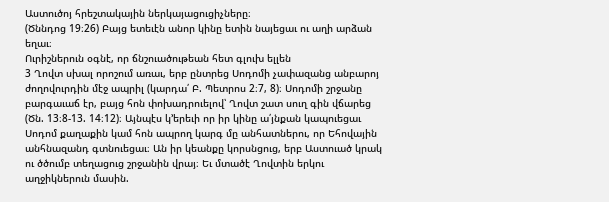Աստուծոյ հրեշտակային ներկայացուցիչները։
(Ծննդոց 19։26) Բայց ետեւէն անոր կինը ետին նայեցաւ ու աղի արձան եղաւ։
Ուրիշներուն օգնէ, որ ճնշուածութեան հետ գլուխ ելլեն
3 Ղովտ սխալ որոշում առաւ, երբ ընտրեց Սոդոմի չափազանց անբարոյ ժողովուրդին մէջ ապրիլ (կարդա՛ Բ. Պետրոս 2։7, 8)։ Սոդոմի շրջանը բարգաւաճ էր, բայց հոն փոխադրուելով՝ Ղովտ շատ սուղ գին վճարեց (Ծն. 13։8-13. 14։12)։ Այնպէս կ’երեւի որ իր կինը ա՛յնքան կապուեցաւ Սոդոմ քաղաքին կամ հոն ապրող կարգ մը անհատներու, որ Եհովային անհնազանդ գտնուեցաւ։ Ան իր կեանքը կորսնցուց, երբ Աստուած կրակ ու ծծումբ տեղացուց շրջանին վրայ։ Եւ մտածէ Ղովտին երկու աղջիկներուն մասին.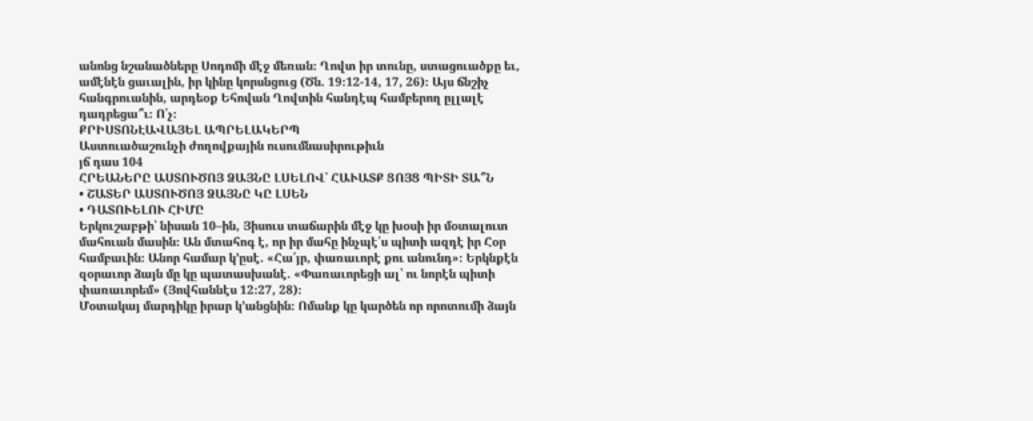անոնց նշանածները Սոդոմի մէջ մեռան։ Ղովտ իր տունը, ստացուածքը եւ, ամէնէն ցաւալին, իր կինը կորսնցուց (Ծն. 19։12-14, 17, 26)։ Այս ճնշիչ հանգրուանին, արդեօք Եհովան Ղովտին հանդէպ համբերող ըլլալէ դադրեցա՞ւ։ Ո՛չ։
ՔՐԻՍՏՈՆԷԱՎԱՅԵԼ ԱՊՐԵԼԱԿԵՐՊ
Աստուածաշունչի ժողովքային ուսումնասիրութիւն
յճ դաս 104
ՀՐԵԱՆԵՐԸ ԱՍՏՈՒԾՈՅ ՁԱՅՆԸ ԼՍԵԼՈՎ՝ ՀԱՒԱՏՔ ՑՈՅՑ ՊԻՏԻ ՏԱ՞Ն
• ՇԱՏԵՐ ԱՍՏՈՒԾՈՅ ՁԱՅՆԸ ԿԸ ԼՍԵՆ
• ԴԱՏՈՒԵԼՈՒ ՀԻՄԸ
Երկուշաբթի՝ նիսան 10–ին, Յիսուս տաճարին մէջ կը խօսի իր մօտալուտ մահուան մասին։ Ան մտահոգ է, որ իր մահը ինչպէ՛ս պիտի ազդէ իր Հօր համբաւին։ Անոր համար կ’ըսէ. «Հա՛յր, փառաւորէ քու անունդ»։ Երկնքէն զօրաւոր ձայն մը կը պատասխանէ. «Փառաւորեցի ալ՝ ու նորէն պիտի փառաւորեմ» (Յովհաննէս 12։27, 28)։
Մօտակայ մարդիկը իրար կ’անցնին։ Ոմանք կը կարծեն որ որոտումի ձայն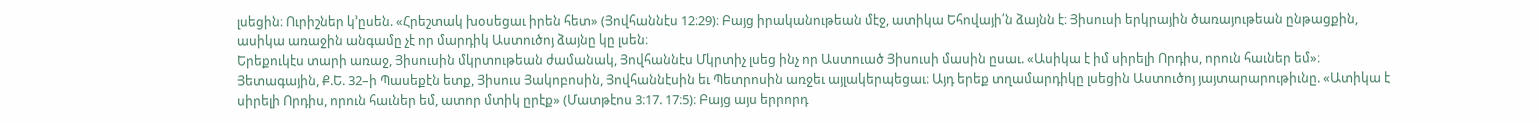լսեցին։ Ուրիշներ կ’ըսեն. «Հրեշտակ խօսեցաւ իրեն հետ» (Յովհաննէս 12։29)։ Բայց իրականութեան մէջ, ատիկա Եհովայի՛ն ձայնն է։ Յիսուսի երկրային ծառայութեան ընթացքին, ասիկա առաջին անգամը չէ որ մարդիկ Աստուծոյ ձայնը կը լսեն։
Երեքուկէս տարի առաջ, Յիսուսին մկրտութեան ժամանակ, Յովհաննէս Մկրտիչ լսեց ինչ որ Աստուած Յիսուսի մասին ըսաւ. «Ասիկա է իմ սիրելի Որդիս, որուն հաւներ եմ»։ Յետագային, Ք.Ե. 32–ի Պասեքէն ետք, Յիսուս Յակոբոսին, Յովհաննէսին եւ Պետրոսին առջեւ այլակերպեցաւ։ Այդ երեք տղամարդիկը լսեցին Աստուծոյ յայտարարութիւնը. «Ատիկա է սիրելի Որդիս, որուն հաւներ եմ, ատոր մտիկ ըրէք» (Մատթէոս 3։17. 17։5)։ Բայց այս երրորդ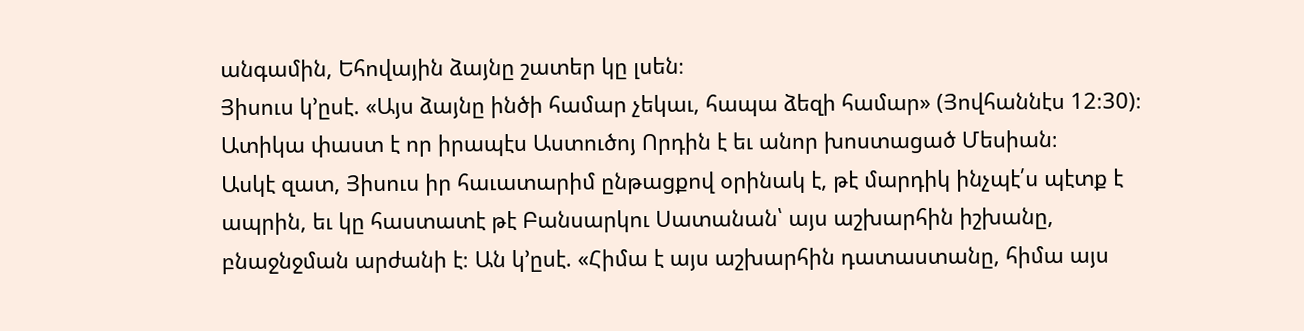անգամին, Եհովային ձայնը շատեր կը լսեն։
Յիսուս կ’ըսէ. «Այս ձայնը ինծի համար չեկաւ, հապա ձեզի համար» (Յովհաննէս 12։30)։ Ատիկա փաստ է որ իրապէս Աստուծոյ Որդին է եւ անոր խոստացած Մեսիան։
Ասկէ զատ, Յիսուս իր հաւատարիմ ընթացքով օրինակ է, թէ մարդիկ ինչպէ՛ս պէտք է ապրին, եւ կը հաստատէ թէ Բանսարկու Սատանան՝ այս աշխարհին իշխանը, բնաջնջման արժանի է։ Ան կ’ըսէ. «Հիմա է այս աշխարհին դատաստանը, հիմա այս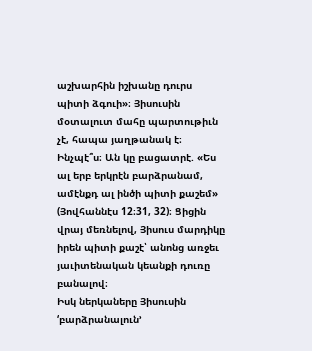աշխարհին իշխանը դուրս պիտի ձգուի»։ Յիսուսին մօտալուտ մահը պարտութիւն չէ, հապա յաղթանակ է։ Ինչպէ՞ս։ Ան կը բացատրէ. «Ես ալ երբ երկրէն բարձրանամ, ամէնքդ ալ ինծի պիտի քաշեմ» (Յովհաննէս 12։31, 32)։ Ցիցին վրայ մեռնելով, Յիսուս մարդիկը իրեն պիտի քաշէ՝ անոնց առջեւ յաւիտենական կեանքի դուռը բանալով։
Իսկ ներկաները Յիսուսին ‘բարձրանալուն’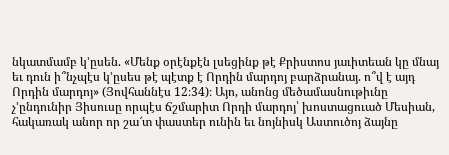նկատմամբ կ’ըսեն. «Մենք օրէնքէն լսեցինք թէ Քրիստոս յաւիտեան կը մնայ եւ դուն ի՞նչպէս կ’ըսես թէ պէտք է Որդին մարդոյ բարձրանայ. ո՞վ է այդ Որդին մարդոյ» (Յովհաննէս 12։34)։ Այո, անոնց մեծամասնութիւնը չ’ընդունիր Յիսուսը որպէս ճշմարիտ Որդի մարդոյ՝ խոստացուած Մեսիան, հակառակ անոր որ շա՜տ փաստեր ունին եւ նոյնիսկ Աստուծոյ ձայնը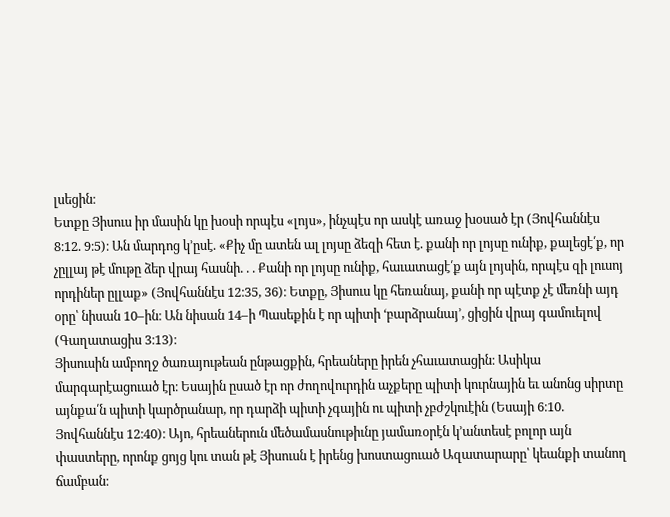լսեցին։
Ետքը Յիսուս իր մասին կը խօսի որպէս «լոյս», ինչպէս որ ասկէ առաջ խօսած էր (Յովհաննէս 8։12. 9։5)։ Ան մարդոց կ’ըսէ. «Քիչ մը ատեն ալ լոյսը ձեզի հետ է. քանի որ լոյսը ունիք, քալեցէ՛ք, որ չըլլայ թէ մութը ձեր վրայ հասնի. . . Քանի որ լոյսը ունիք, հաւատացէ՛ք այն լոյսին, որպէս զի լուսոյ որդիներ ըլլաք» (Յովհաննէս 12։35, 36)։ Ետքը, Յիսուս կը հեռանայ, քանի որ պէտք չէ մեռնի այդ օրը՝ նիսան 10–ին։ Ան նիսան 14–ի Պասեքին է որ պիտի ‘բարձրանայ’, ցիցին վրայ գամուելով (Գաղատացիս 3։13)։
Յիսուսին ամբողջ ծառայութեան ընթացքին, հրեաները իրեն չհաւատացին։ Ասիկա մարգարէացուած էր։ Եսային ըսած էր որ ժողովուրդին աչքերը պիտի կուրնային եւ անոնց սիրտը այնքա՛ն պիտի կարծրանար, որ դարձի պիտի չգային ու պիտի չբժշկուէին (Եսայի 6։10. Յովհաննէս 12։40)։ Այո, հրեաներուն մեծամասնութիւնը յամառօրէն կ’անտեսէ բոլոր այն փաստերը, որոնք ցոյց կու տան թէ Յիսուսն է իրենց խոստացուած Ազատարարը՝ կեանքի տանող ճամբան։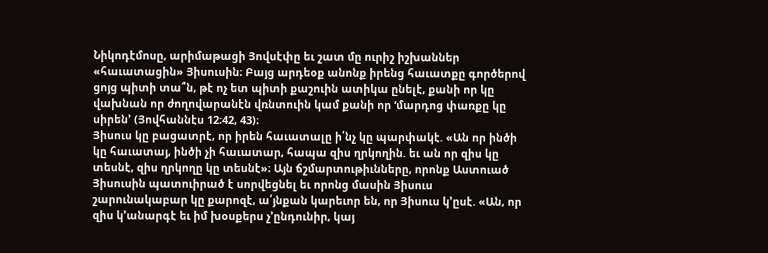Նիկոդէմոսը, արիմաթացի Յովսէփը եւ շատ մը ուրիշ իշխաններ «հաւատացին» Յիսուսին։ Բայց արդեօք անոնք իրենց հաւատքը գործերով ցոյց պիտի տա՞ն, թէ ոչ ետ պիտի քաշուին ատիկա ընելէ, քանի որ կը վախնան որ ժողովարանէն վռնտուին կամ քանի որ ‘մարդոց փառքը կը սիրեն’ (Յովհաննէս 12։42, 43)։
Յիսուս կը բացատրէ, որ իրեն հաւատալը ի՛նչ կը պարփակէ. «Ան որ ինծի կը հաւատայ, ինծի չի հաւատար, հապա զիս ղրկողին. եւ ան որ զիս կը տեսնէ, զիս ղրկողը կը տեսնէ»։ Այն ճշմարտութիւնները, որոնք Աստուած Յիսուսին պատուիրած է սորվեցնել եւ որոնց մասին Յիսուս շարունակաբար կը քարոզէ, ա՛յնքան կարեւոր են, որ Յիսուս կ’ըսէ. «Ան, որ զիս կ’անարգէ եւ իմ խօսքերս չ’ընդունիր, կայ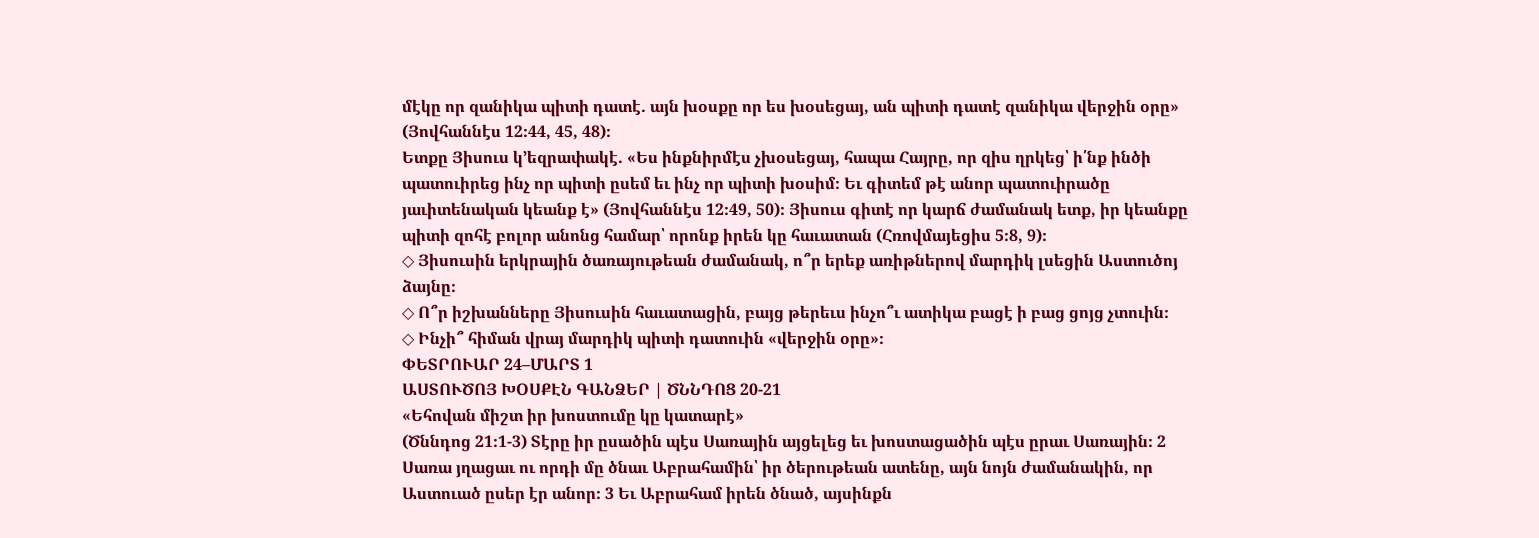մէկը որ զանիկա պիտի դատէ. այն խօսքը որ ես խօսեցայ, ան պիտի դատէ զանիկա վերջին օրը» (Յովհաննէս 12։44, 45, 48)։
Ետքը Յիսուս կ’եզրափակէ. «Ես ինքնիրմէս չխօսեցայ, հապա Հայրը, որ զիս ղրկեց՝ ի՛նք ինծի պատուիրեց ինչ որ պիտի ըսեմ եւ ինչ որ պիտի խօսիմ։ Եւ գիտեմ թէ անոր պատուիրածը յաւիտենական կեանք է» (Յովհաննէս 12։49, 50)։ Յիսուս գիտէ որ կարճ ժամանակ ետք, իր կեանքը պիտի զոհէ բոլոր անոնց համար՝ որոնք իրեն կը հաւատան (Հռովմայեցիս 5։8, 9)։
◇ Յիսուսին երկրային ծառայութեան ժամանակ, ո՞ր երեք առիթներով մարդիկ լսեցին Աստուծոյ ձայնը։
◇ Ո՞ր իշխանները Յիսուսին հաւատացին, բայց թերեւս ինչո՞ւ ատիկա բացէ ի բաց ցոյց չտուին։
◇ Ինչի՞ հիման վրայ մարդիկ պիտի դատուին «վերջին օրը»։
ՓԵՏՐՈՒԱՐ 24–ՄԱՐՏ 1
ԱՍՏՈՒԾՈՅ ԽՕՍՔԷՆ ԳԱՆՁԵՐ | ԾՆՆԴՈՑ 20-21
«Եհովան միշտ իր խոստումը կը կատարէ»
(Ծննդոց 21։1-3) Տէրը իր ըսածին պէս Սառային այցելեց եւ խոստացածին պէս ըրաւ Սառային։ 2 Սառա յղացաւ ու որդի մը ծնաւ Աբրահամին՝ իր ծերութեան ատենը, այն նոյն ժամանակին, որ Աստուած ըսեր էր անոր։ 3 Եւ Աբրահամ իրեն ծնած, այսինքն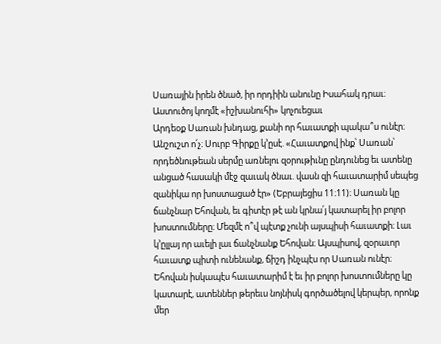Սառային իրեն ծնած, իր որդիին անունը Իսահակ դրաւ։
Աստուծոյ կողմէ «իշխանուհի» կոչուեցաւ
Արդեօք Սառան խնդաց, քանի որ հաւատքի պակա՞ս ունէր։ Անշուշտ ո՛չ։ Սուրբ Գիրքը կ’ըսէ. «Հաւատքով ինք՝ Սառան՝ որդեծնութեան սերմը առնելու զօրութիւնը ընդունեց եւ ատենը անցած հասակի մէջ զաւակ ծնաւ. վասն զի հաւատարիմ սեպեց զանիկա որ խոստացած էր» (Եբրայեցիս 11։11)։ Սառան կը ճանչնար Եհովան, եւ գիտէր թէ ան կրնա՛յ կատարել իր բոլոր խոստումները։ Մեզմէ ո՞վ պէտք չունի այսպիսի հաւատքի։ Լաւ կ’ըլլայ որ աւելի լաւ ճանչնանք Եհովան։ Այսպիսով, զօրաւոր հաւատք պիտի ունենանք, ճիշդ ինչպէս որ Սառան ունէր։ Եհովան իսկապէս հաւատարիմ է եւ իր բոլոր խոստումները կը կատարէ, ատեններ թերեւս նոյնիսկ գործածելով կերպեր, որոնք մեր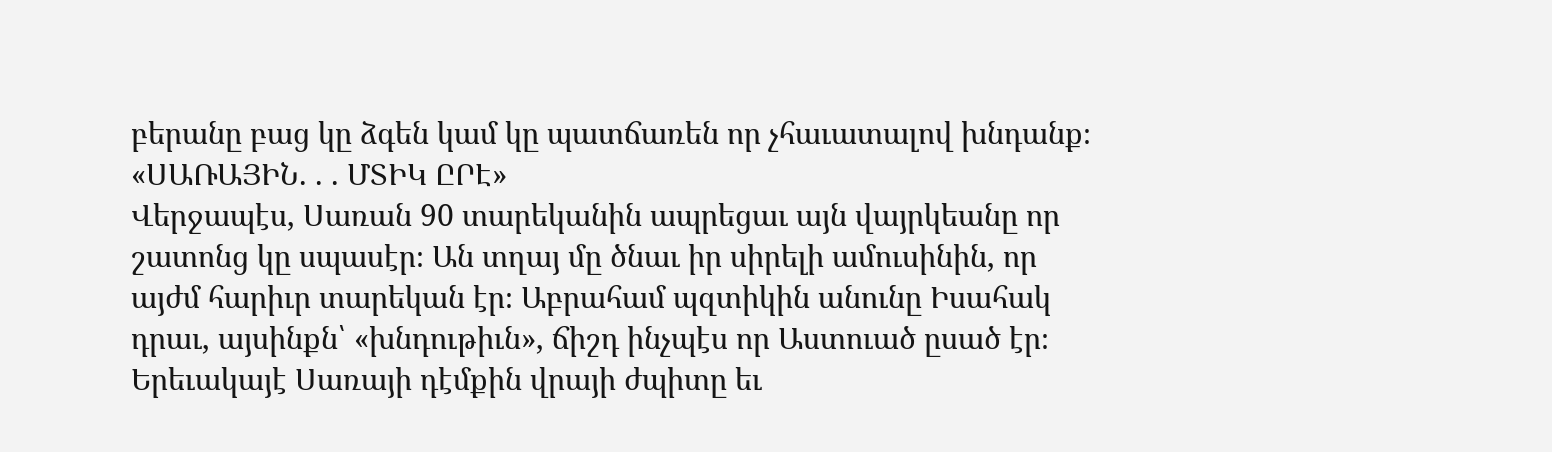բերանը բաց կը ձգեն կամ կը պատճառեն որ չհաւատալով խնդանք։
«ՍԱՌԱՅԻՆ. . . ՄՏԻԿ ԸՐԷ»
Վերջապէս, Սառան 90 տարեկանին ապրեցաւ այն վայրկեանը որ շատոնց կը սպասէր։ Ան տղայ մը ծնաւ իր սիրելի ամուսինին, որ այժմ հարիւր տարեկան էր։ Աբրահամ պզտիկին անունը Իսահակ դրաւ, այսինքն՝ «խնդութիւն», ճիշդ ինչպէս որ Աստուած ըսած էր։ Երեւակայէ Սառայի դէմքին վրայի ժպիտը եւ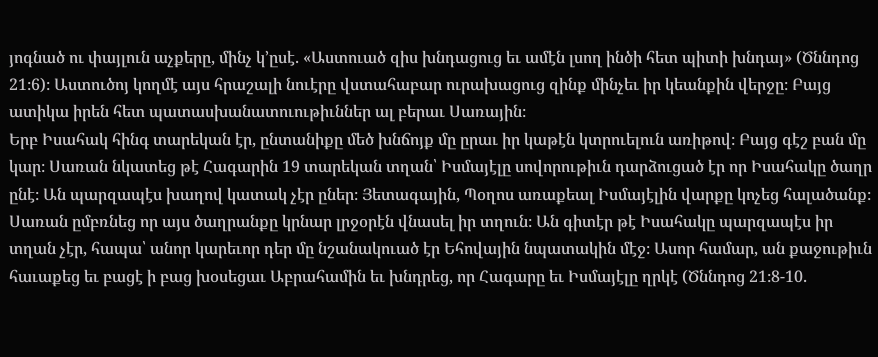յոգնած ու փայլուն աչքերը, մինչ կ’ըսէ. «Աստուած զիս խնդացուց եւ ամէն լսող ինծի հետ պիտի խնդայ» (Ծննդոց 21։6)։ Աստուծոյ կողմէ այս հրաշալի նուէրը վստահաբար ուրախացուց զինք մինչեւ իր կեանքին վերջը։ Բայց ատիկա իրեն հետ պատասխանատուութիւններ ալ բերաւ Սառային։
Երբ Իսահակ հինգ տարեկան էր, ընտանիքը մեծ խնճոյք մը ըրաւ իր կաթէն կտրուելուն առիթով։ Բայց գէշ բան մը կար։ Սառան նկատեց թէ Հագարին 19 տարեկան տղան՝ Իսմայէլը սովորութիւն դարձուցած էր որ Իսահակը ծաղր ընէ։ Ան պարզապէս խաղով կատակ չէր ըներ։ Յետագային, Պօղոս առաքեալ Իսմայէլին վարքը կոչեց հալածանք։ Սառան ըմբռնեց որ այս ծաղրանքը կրնար լրջօրէն վնասել իր տղուն։ Ան գիտէր թէ Իսահակը պարզապէս իր տղան չէր, հապա՝ անոր կարեւոր դեր մը նշանակուած էր Եհովային նպատակին մէջ։ Ասոր համար, ան քաջութիւն հաւաքեց եւ բացէ ի բաց խօսեցաւ Աբրահամին եւ խնդրեց, որ Հագարը եւ Իսմայէլը ղրկէ (Ծննդոց 21։8-10.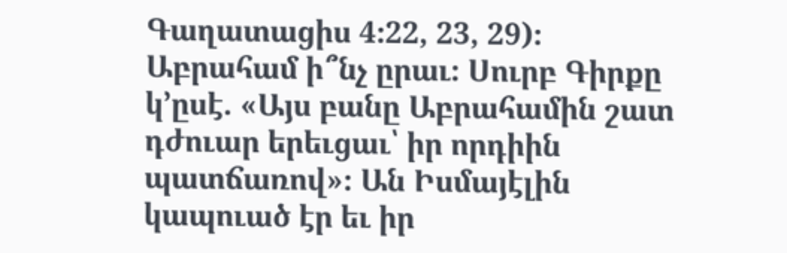Գաղատացիս 4։22, 23, 29)։
Աբրահամ ի՞նչ ըրաւ։ Սուրբ Գիրքը կ’ըսէ. «Այս բանը Աբրահամին շատ դժուար երեւցաւ՝ իր որդիին պատճառով»։ Ան Իսմայէլին կապուած էր եւ իր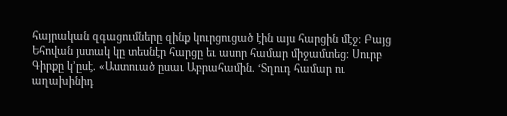հայրական զգացումները զինք կուրցուցած էին այս հարցին մէջ։ Բայց Եհովան յստակ կը տեսնէր հարցը եւ ասոր համար միջամտեց։ Սուրբ Գիրքը կ’ըսէ. «Աստուած ըսաւ Աբրահամին. ‘Տղուդ համար ու աղախինիդ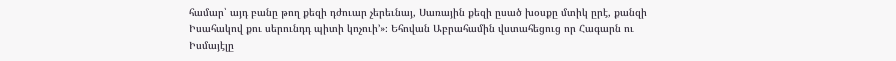համար՝ այդ բանը թող քեզի դժուար չերեւնայ, Սառային քեզի ըսած խօսքը մտիկ ըրէ, քանզի Իսահակով քու սերունդդ պիտի կոչուի’»։ Եհովան Աբրահամին վստահեցուց որ Հագարն ու Իսմայէլը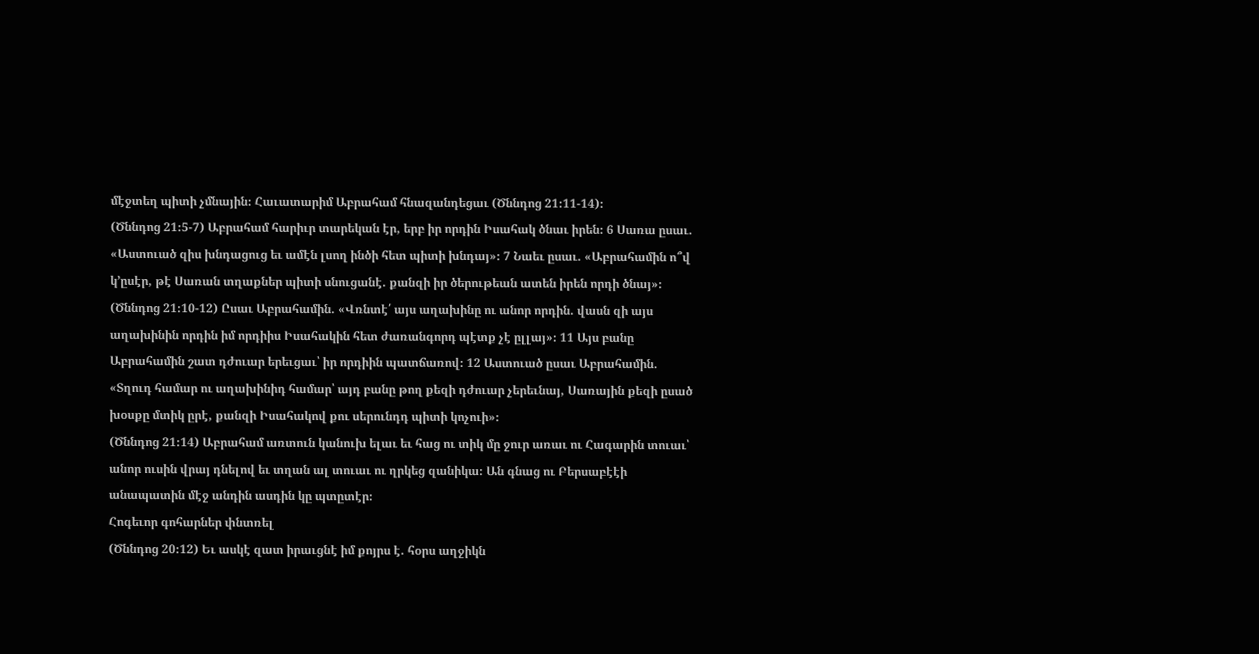մէջտեղ պիտի չմնային։ Հաւատարիմ Աբրահամ հնազանդեցաւ (Ծննդոց 21։11-14)։
(Ծննդոց 21։5-7) Աբրահամ հարիւր տարեկան էր, երբ իր որդին Իսահակ ծնաւ իրեն։ 6 Սառա ըսաւ. «Աստուած զիս խնդացուց եւ ամէն լսող ինծի հետ պիտի խնդայ»։ 7 Նաեւ ըսաւ. «Աբրահամին ո՞վ կ’ըսէր, թէ Սառան տղաքներ պիտի սնուցանէ. քանզի իր ծերութեան ատեն իրեն որդի ծնայ»։
(Ծննդոց 21։10-12) Ըսաւ Աբրահամին. «Վռնտէ՛ այս աղախինը ու անոր որդին. վասն զի այս աղախինին որդին իմ որդիիս Իսահակին հետ ժառանգորդ պէտք չէ ըլլայ»։ 11 Այս բանը Աբրահամին շատ դժուար երեւցաւ՝ իր որդիին պատճառով։ 12 Աստուած ըսաւ Աբրահամին. «Տղուդ համար ու աղախինիդ համար՝ այդ բանը թող քեզի դժուար չերեւնայ, Սառային քեզի ըսած խօսքը մտիկ ըրէ, քանզի Իսահակով քու սերունդդ պիտի կոչուի»։
(Ծննդոց 21։14) Աբրահամ առտուն կանուխ ելաւ եւ հաց ու տիկ մը ջուր առաւ ու Հագարին տուաւ՝ անոր ուսին վրայ դնելով եւ տղան ալ տուաւ ու ղրկեց զանիկա։ Ան գնաց ու Բերսաբէէի անապատին մէջ անդին ասդին կը պտըտէր։
Հոգեւոր գոհարներ փնտռել
(Ծննդոց 20։12) Եւ ասկէ զատ իրաւցնէ իմ քոյրս է. հօրս աղջիկն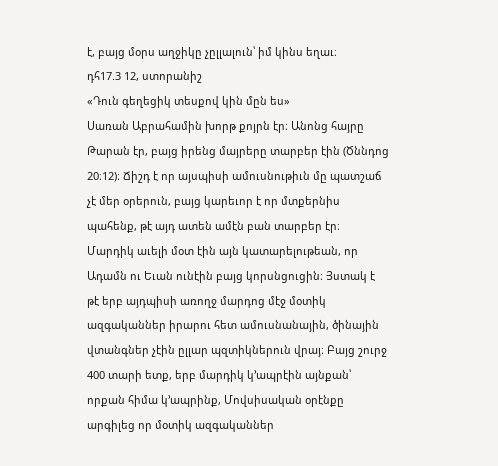է, բայց մօրս աղջիկը չըլլալուն՝ իմ կինս եղաւ։
դհ17.3 12, ստորանիշ
«Դուն գեղեցիկ տեսքով կին մըն ես»
Սառան Աբրահամին խորթ քոյրն էր։ Անոնց հայրը Թարան էր, բայց իրենց մայրերը տարբեր էին (Ծննդոց 20։12)։ Ճիշդ է որ այսպիսի ամուսնութիւն մը պատշաճ չէ մեր օրերուն, բայց կարեւոր է որ մտքերնիս պահենք, թէ այդ ատեն ամէն բան տարբեր էր։ Մարդիկ աւելի մօտ էին այն կատարելութեան, որ Ադամն ու Եւան ունէին բայց կորսնցուցին։ Յստակ է թէ երբ այդպիսի առողջ մարդոց մէջ մօտիկ ազգականներ իրարու հետ ամուսնանային, ծինային վտանգներ չէին ըլլար պզտիկներուն վրայ։ Բայց շուրջ 400 տարի ետք, երբ մարդիկ կ’ապրէին այնքան՝ որքան հիմա կ’ապրինք, Մովսիսական օրէնքը արգիլեց որ մօտիկ ազգականներ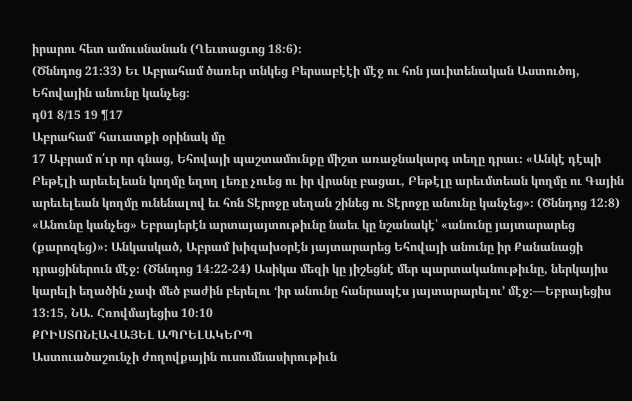իրարու հետ ամուսնանան (Ղեւտացւոց 18։6)։
(Ծննդոց 21։33) Եւ Աբրահամ ծառեր տնկեց Բերսաբէէի մէջ ու հոն յաւիտենական Աստուծոյ, Եհովային անունը կանչեց։
դ01 8/15 19 ¶17
Աբրահամ՝ հաւատքի օրինակ մը
17 Աբրամ ո՛ւր որ գնաց, Եհովայի պաշտամունքը միշտ առաջնակարգ տեղը դրաւ։ «Անկէ դէպի Բեթէլի արեւելեան կողմը եղող լեռը չուեց ու իր վրանը բացաւ, Բեթէլը արեւմտեան կողմը ու Գային արեւելեան կողմը ունենալով եւ հոն Տէրոջը սեղան շինեց ու Տէրոջը անունը կանչեց»։ (Ծննդոց 12։8) «Անունը կանչեց» Եբրայերէն արտայայտութիւնը նաեւ կը նշանակէ՝ «անունը յայտարարեց (քարոզեց)»։ Անկասկած, Աբրամ խիզախօրէն յայտարարեց Եհովայի անունը իր Քանանացի դրացիներուն մէջ։ (Ծննդոց 14։22-24) Ասիկա մեզի կը յիշեցնէ մեր պարտականութիւնը, ներկայիս կարելի եղածին չափ մեծ բաժին բերելու ‘իր անունը հանրապէս յայտարարելու’ մէջ։—Եբրայեցիս 13։15, ՆԱ. Հռովմայեցիս 10։10
ՔՐԻՍՏՈՆԷԱՎԱՅԵԼ ԱՊՐԵԼԱԿԵՐՊ
Աստուածաշունչի ժողովքային ուսումնասիրութիւն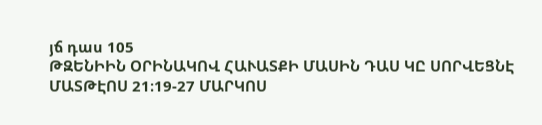յճ դաս 105
ԹԶԵՆԻԻՆ ՕՐԻՆԱԿՈՎ ՀԱՒԱՏՔԻ ՄԱՍԻՆ ԴԱՍ ԿԸ ՍՈՐՎԵՑՆԷ
ՄԱՏԹԷՈՍ 21։19-27 ՄԱՐԿՈՍ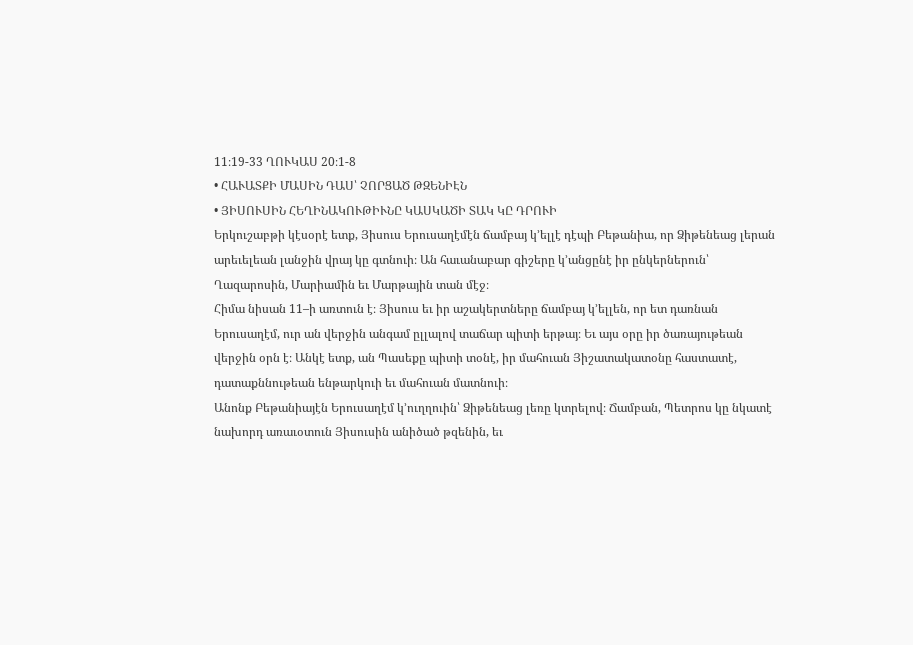11։19-33 ՂՈՒԿԱՍ 20։1-8
• ՀԱՒԱՏՔԻ ՄԱՍԻՆ ԴԱՍ՝ ՉՈՐՑԱԾ ԹԶԵՆԻԷՆ
• ՅԻՍՈՒՍԻՆ ՀԵՂԻՆԱԿՈՒԹԻՒՆԸ ԿԱՍԿԱԾԻ ՏԱԿ ԿԸ ԴՐՈՒԻ
Երկուշաբթի կէսօրէ ետք, Յիսուս Երուսաղէմէն ճամբայ կ’ելլէ դէպի Բեթանիա, որ Ձիթենեաց լերան արեւելեան լանջին վրայ կը գտնուի։ Ան հաւանաբար գիշերը կ’անցընէ իր ընկերներուն՝ Ղազարոսին, Մարիամին եւ Մարթային տան մէջ։
Հիմա նիսան 11–ի առտուն է։ Յիսուս եւ իր աշակերտները ճամբայ կ’ելլեն, որ ետ դառնան Երուսաղէմ, ուր ան վերջին անգամ ըլլալով տաճար պիտի երթայ։ Եւ այս օրը իր ծառայութեան վերջին օրն է։ Անկէ ետք, ան Պասեքը պիտի տօնէ, իր մահուան Յիշատակատօնը հաստատէ, դատաքննութեան ենթարկուի եւ մահուան մատնուի։
Անոնք Բեթանիայէն Երուսաղէմ կ’ուղղուին՝ Ձիթենեաց լեռը կտրելով։ Ճամբան, Պետրոս կը նկատէ նախորդ առաւօտուն Յիսուսին անիծած թզենին, եւ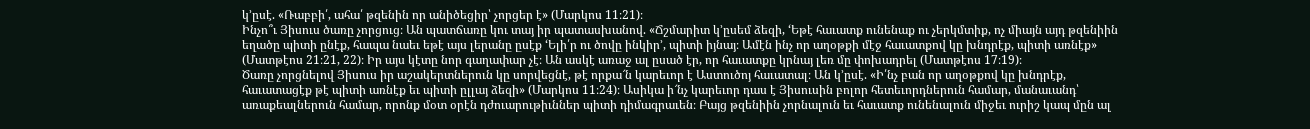կ’ըսէ. «Ռաբբի՛, ահա՛ թզենին որ անիծեցիր՝ չորցեր է» (Մարկոս 11։21)։
Ինչո՞ւ Յիսուս ծառը չորցուց։ Ան պատճառը կու տայ իր պատասխանով. «Ճշմարիտ կ’ըսեմ ձեզի, ‘Եթէ հաւատք ունենաք ու չերկմտիք, ոչ միայն այդ թզենիին եղածը պիտի ընէք, հապա նաեւ եթէ այս լերանը ըսէք ‘Ելի՛ր ու ծովը ինկիր’, պիտի իյնայ։ Ամէն ինչ որ աղօթքի մէջ հաւատքով կը խնդրէք, պիտի առնէք» (Մատթէոս 21։21, 22)։ Իր այս կէտը նոր գաղափար չէ։ Ան ասկէ առաջ ալ ըսած էր, որ հաւատքը կրնայ լեռ մը փոխադրել (Մատթէոս 17։19)։
Ծառը չորցնելով Յիսուս իր աշակերտներուն կը սորվեցնէ, թէ որքա՜ն կարեւոր է Աստուծոյ հաւատալ։ Ան կ’ըսէ. «Ի՛նչ բան որ աղօթքով կը խնդրէք, հաւատացէք թէ պիտի առնէք եւ պիտի ըլլայ ձեզի» (Մարկոս 11։24)։ Ասիկա ի՜նչ կարեւոր դաս է Յիսուսին բոլոր հետեւորդներուն համար, մանաւանդ՝ առաքեալներուն համար, որոնք մօտ օրէն դժուարութիւններ պիտի դիմագրաւեն։ Բայց թզենիին չորնալուն եւ հաւատք ունենալուն միջեւ ուրիշ կապ մըն ալ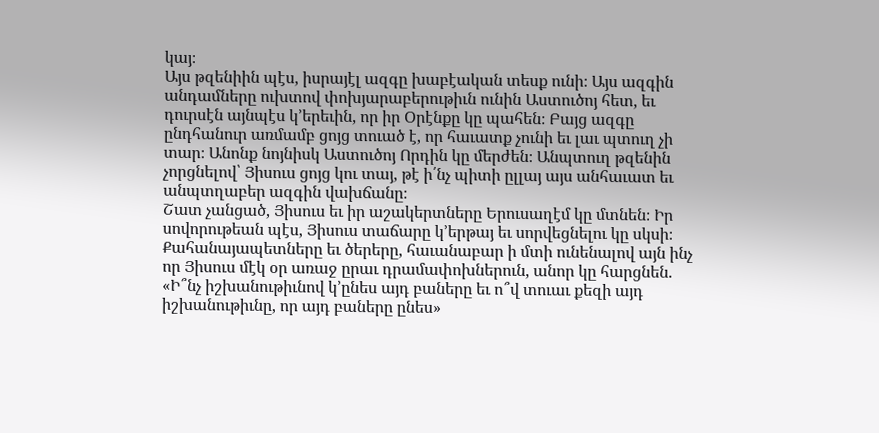կայ։
Այս թզենիին պէս, իսրայէլ ազգը խաբէական տեսք ունի։ Այս ազգին անդամները ուխտով փոխյարաբերութիւն ունին Աստուծոյ հետ, եւ դուրսէն այնպէս կ’երեւին, որ իր Օրէնքը կը պահեն։ Բայց ազգը ընդհանուր առմամբ ցոյց տուած է, որ հաւատք չունի եւ լաւ պտուղ չի տար։ Անոնք նոյնիսկ Աստուծոյ Որդին կը մերժեն։ Անպտուղ թզենին չորցնելով՝ Յիսուս ցոյց կու տայ, թէ ի՛նչ պիտի ըլլայ այս անհաւատ եւ անպտղաբեր ազգին վախճանը։
Շատ չանցած, Յիսուս եւ իր աշակերտները Երուսաղէմ կը մտնեն։ Իր սովորութեան պէս, Յիսուս տաճարը կ’երթայ եւ սորվեցնելու կը սկսի։ Քահանայապետները եւ ծերերը, հաւանաբար ի մտի ունենալով այն ինչ որ Յիսուս մէկ օր առաջ ըրաւ դրամափոխներուն, անոր կը հարցնեն. «Ի՞նչ իշխանութիւնով կ’ընես այդ բաները եւ ո՞վ տուաւ քեզի այդ իշխանութիւնը, որ այդ բաները ընես»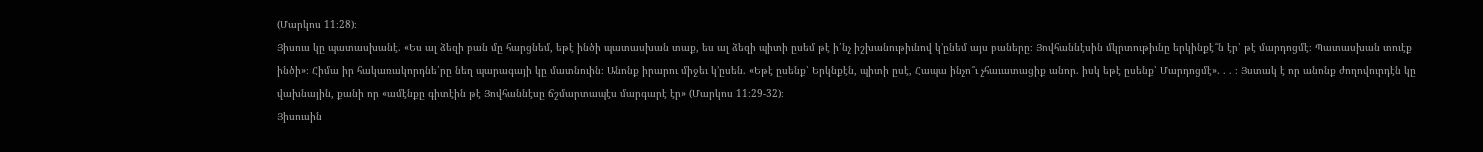(Մարկոս 11։28)։
Յիսուս կը պատասխանէ. «Ես ալ ձեզի բան մը հարցնեմ, եթէ ինծի պատասխան տաք, ես ալ ձեզի պիտի ըսեմ թէ ի՛նչ իշխանութիւնով կ’ընեմ այս բաները։ Յովհաննէսին մկրտութիւնը երկինքէ՞ն էր՝ թէ մարդոցմէ։ Պատասխան տուէք ինծի»։ Հիմա իր հակառակորդնե՛րը նեղ պարագայի կը մատնուին։ Անոնք իրարու միջեւ կ’ըսեն. «Եթէ ըսենք՝ Երկնքէն, պիտի ըսէ, Հապա ինչո՞ւ չհաւատացիք անոր. իսկ եթէ ըսենք՝ Մարդոցմէ». . . ։ Յստակ է որ անոնք ժողովուրդէն կը վախնային, քանի որ «ամէնքը գիտէին թէ Յովհաննէսը ճշմարտապէս մարգարէ էր» (Մարկոս 11։29-32)։
Յիսուսին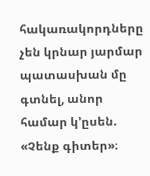հակառակորդները չեն կրնար յարմար պատասխան մը գտնել, անոր համար կ’ըսեն. «Չենք գիտեր»։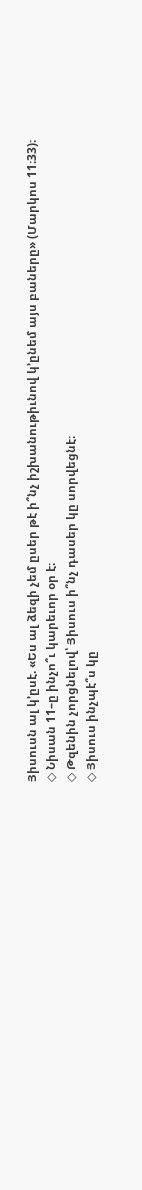Յիսուսն ալ կ’ըսէ. «Ես ալ ձեզի չեմ ըսեր թէ ի՞նչ իշխանութիւնով կ’ընեմ այս բաները» (Մարկոս 11։33)։
◇ Նիսան 11–ը ինչո՞ւ կարեւոր օր է։
◇ Թզենին չորցնելով՝ Յիսուս ի՞նչ դասեր կը սորվեցնէ։
◇ Յիսուս ինչպէ՞ս կը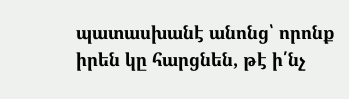պատասխանէ անոնց՝ որոնք իրեն կը հարցնեն, թէ ի՛նչ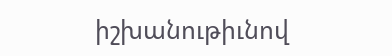իշխանութիւնով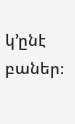կ’ընէ բաներ։